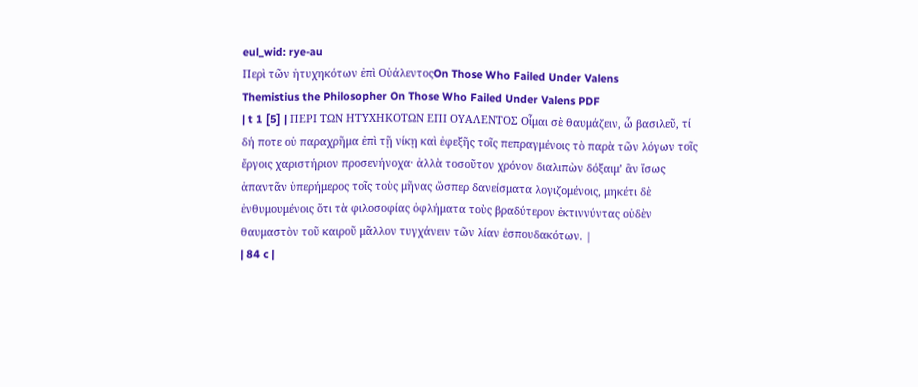eul_wid: rye-au
Περὶ τῶν ἠτυχηκότων ἐπὶ ΟὐάλεντοςOn Those Who Failed Under Valens
Themistius the Philosopher On Those Who Failed Under Valens PDF
| t 1 [5] | ΠΕΡΙ ΤΩΝ ΗΤΥΧΗΚΟΤΩΝ ΕΠΙ ΟΥΑΛΕΝΤΟΣ Οἶμαι σὲ θαυμάζειν, ὦ βασιλεῦ, τί δή ποτε οὐ παραχρῆμα ἐπὶ τῇ νίκῃ καὶ ἐφεξῆς τοῖς πεπραγμένοις τὸ παρὰ τῶν λόγων τοῖς ἔργοις χαριστήριον προσενήνοχα· ἀλλὰ τοσοῦτον χρόνον διαλιπὼν δόξαιμ’ ἂν ἴσως ἀπαντᾶν ὑπερήμερος τοῖς τοὺς μῆνας ὥσπερ δανείσματα λογιζομένοις, μηκέτι δὲ ἐνθυμουμένοις ὅτι τὰ φιλοσοφίας ὀφλήματα τοὺς βραδύτερον ἐκτιννύντας οὐδὲν θαυμαστὸν τοῦ καιροῦ μᾶλλον τυγχάνειν τῶν λίαν ἐσπουδακότων. |
| 84 c |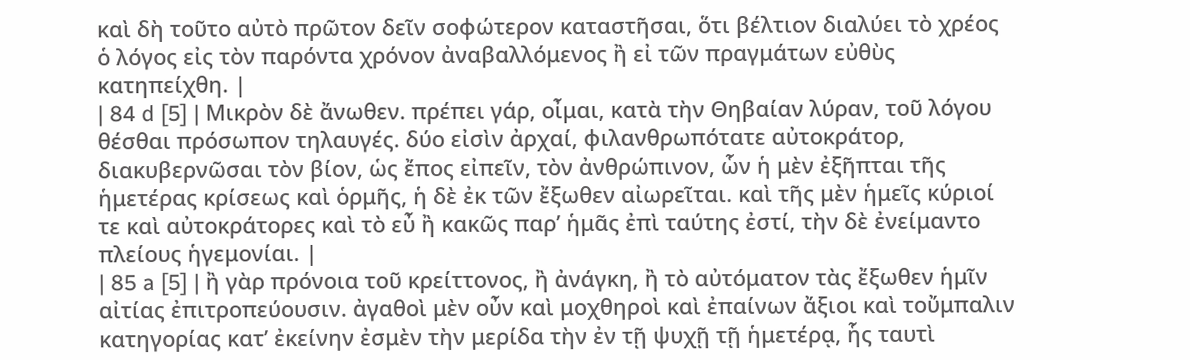καὶ δὴ τοῦτο αὐτὸ πρῶτον δεῖν σοφώτερον καταστῆσαι, ὅτι βέλτιον διαλύει τὸ χρέος ὁ λόγος εἰς τὸν παρόντα χρόνον ἀναβαλλόμενος ἢ εἰ τῶν πραγμάτων εὐθὺς κατηπείχθη. |
| 84 d [5] | Μικρὸν δὲ ἄνωθεν. πρέπει γάρ, οἶμαι, κατὰ τὴν Θηβαίαν λύραν, τοῦ λόγου θέσθαι πρόσωπον τηλαυγές. δύο εἰσὶν ἀρχαί, φιλανθρωπότατε αὐτοκράτορ, διακυβερνῶσαι τὸν βίον, ὡς ἔπος εἰπεῖν, τὸν ἀνθρώπινον, ὧν ἡ μὲν ἐξῆπται τῆς ἡμετέρας κρίσεως καὶ ὁρμῆς, ἡ δὲ ἐκ τῶν ἔξωθεν αἰωρεῖται. καὶ τῆς μὲν ἡμεῖς κύριοί τε καὶ αὐτοκράτορες καὶ τὸ εὖ ἢ κακῶς παρ’ ἡμᾶς ἐπὶ ταύτης ἐστί, τὴν δὲ ἐνείμαντο πλείους ἡγεμονίαι. |
| 85 a [5] | ἢ γὰρ πρόνοια τοῦ κρείττονος, ἢ ἀνάγκη, ἢ τὸ αὐτόματον τὰς ἔξωθεν ἡμῖν αἰτίας ἐπιτροπεύουσιν. ἀγαθοὶ μὲν οὖν καὶ μοχθηροὶ καὶ ἐπαίνων ἄξιοι καὶ τοὔμπαλιν κατηγορίας κατ’ ἐκείνην ἐσμὲν τὴν μερίδα τὴν ἐν τῇ ψυχῇ τῇ ἡμετέρᾳ, ἧς ταυτὶ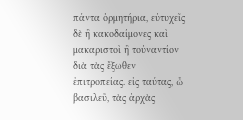πάντα ὁρμητήρια, εὐτυχεῖς δὲ ἢ κακοδαίμονες καὶ μακαριστοὶ ἢ τοὐναντίον διὰ τὰς ἔξωθεν ἐπιτροπείας. εἰς ταύτας, ὦ βασιλεῦ, τὰς ἀρχὰς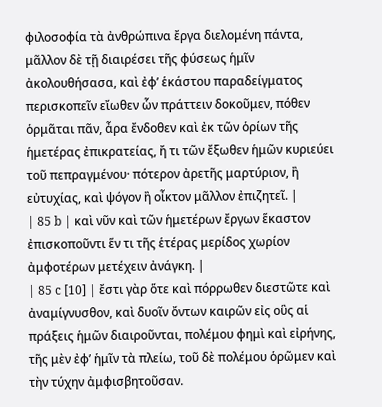φιλοσοφία τὰ ἀνθρώπινα ἔργα διελομένη πάντα, μᾶλλον δὲ τῇ διαιρέσει τῆς φύσεως ἡμῖν ἀκολουθήσασα, καὶ ἐφ’ ἑκάστου παραδείγματος περισκοπεῖν εἴωθεν ὧν πράττειν δοκοῦμεν, πόθεν ὁρμᾶται πᾶν, ἆρα ἔνδοθεν καὶ ἐκ τῶν ὁρίων τῆς ἡμετέρας ἐπικρατείας, ἤ τι τῶν ἔξωθεν ἡμῶν κυριεύει τοῦ πεπραγμένου· πότερον ἀρετῆς μαρτύριον, ἢ εὐτυχίας, καὶ ψόγον ἢ οἶκτον μᾶλλον ἐπιζητεῖ. |
| 85 b | καὶ νῦν καὶ τῶν ἡμετέρων ἔργων ἕκαστον ἐπισκοποῦντι ἕν τι τῆς ἑτέρας μερίδος χωρίον ἀμφοτέρων μετέχειν ἀνάγκη. |
| 85 c [10] | ἔστι γὰρ ὅτε καὶ πόρρωθεν διεστῶτε καὶ ἀναμίγνυσθον, καὶ δυοῖν ὄντων καιρῶν εἰς οὓς αἱ πράξεις ἡμῶν διαιροῦνται, πολέμου φημὶ καὶ εἰρήνης, τῆς μὲν ἐφ’ ἡμῖν τὰ πλείω, τοῦ δὲ πολέμου ὁρῶμεν καὶ τὴν τύχην ἀμφισβητοῦσαν.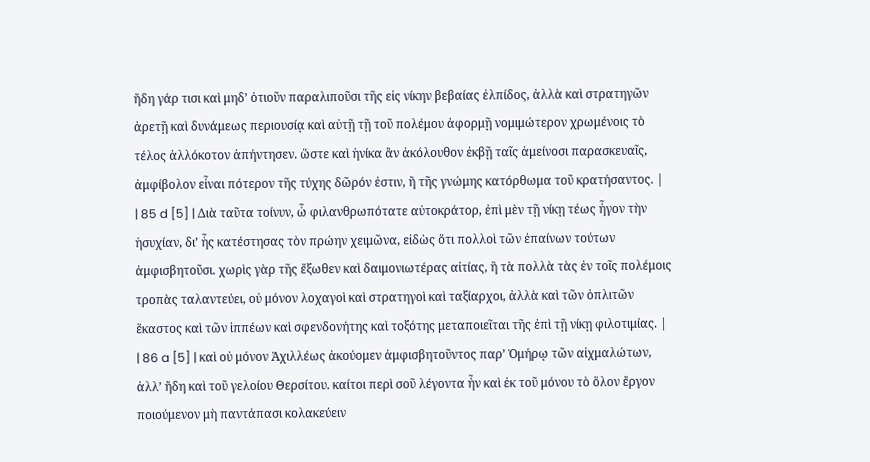ἤδη γάρ τισι καὶ μηδ’ ὁτιοῦν παραλιποῦσι τῆς εἰς νίκην βεβαίας ἐλπίδος, ἀλλὰ καὶ στρατηγῶν ἀρετῇ καὶ δυνάμεως περιουσίᾳ καὶ αὐτῇ τῇ τοῦ πολέμου ἀφορμῇ νομιμώτερον χρωμένοις τὸ τέλος ἀλλόκοτον ἀπήντησεν. ὥστε καὶ ἡνίκα ἂν ἀκόλουθον ἐκβῇ ταῖς ἀμείνοσι παρασκευαῖς, ἀμφίβολον εἶναι πότερον τῆς τύχης δῶρόν ἐστιν, ἢ τῆς γνώμης κατόρθωμα τοῦ κρατήσαντος. |
| 85 d [5] | Διὰ ταῦτα τοίνυν, ὦ φιλανθρωπότατε αὐτοκράτορ, ἐπὶ μὲν τῇ νίκῃ τέως ἦγον τὴν ἡσυχίαν, δι’ ἧς κατέστησας τὸν πρώην χειμῶνα, εἰδὼς ὅτι πολλοὶ τῶν ἐπαίνων τούτων ἀμφισβητοῦσι. χωρὶς γὰρ τῆς ἔξωθεν καὶ δαιμονιωτέρας αἰτίας, ἣ τὰ πολλὰ τὰς ἐν τοῖς πολέμοις τροπὰς ταλαντεύει, οὐ μόνον λοχαγοὶ καὶ στρατηγοὶ καὶ ταξίαρχοι, ἀλλὰ καὶ τῶν ὁπλιτῶν ἕκαστος καὶ τῶν ἱππέων καὶ σφενδονήτης καὶ τοξότης μεταποιεῖται τῆς ἐπὶ τῇ νίκῃ φιλοτιμίας. |
| 86 a [5] | καὶ οὐ μόνον Ἀχιλλέως ἀκούομεν ἀμφισβητοῦντος παρ’ Ὁμήρῳ τῶν αἰχμαλώτων, ἀλλ’ ἤδη καὶ τοῦ γελοίου Θερσίτου. καίτοι περὶ σοῦ λέγοντα ἦν καὶ ἐκ τοῦ μόνου τὸ ὅλον ἔργον ποιούμενον μὴ παντάπασι κολακεύειν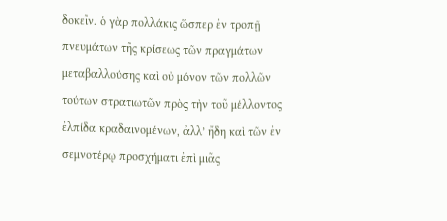δοκεῖν. ὁ γὰρ πολλάκις ὥσπερ ἐν τροπῇ πνευμάτων τῆς κρίσεως τῶν πραγμάτων μεταβαλλούσης καὶ οὐ μόνον τῶν πολλῶν τούτων στρατιωτῶν πρὸς τὴν τοῦ μέλλοντος ἐλπίδα κραδαινομένων, ἀλλ’ ἤδη καὶ τῶν ἐν σεμνοτέρῳ προσχήματι ἐπὶ μιᾶς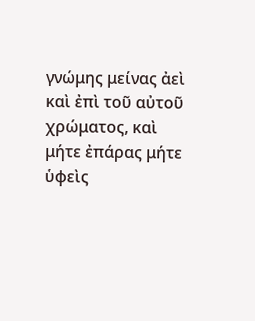γνώμης μείνας ἀεὶ καὶ ἐπὶ τοῦ αὐτοῦ χρώματος, καὶ μήτε ἐπάρας μήτε ὑφεὶς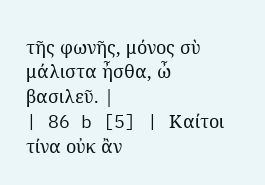τῆς φωνῆς, μόνος σὺ μάλιστα ἦσθα, ὦ βασιλεῦ. |
| 86 b [5] | Καίτοι τίνα οὐκ ἂν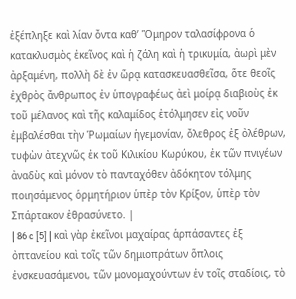ἐξέπληξε καὶ λίαν ὄντα καθ’ Ὅμηρον ταλασίφρονα ὁ κατακλυσμὸς ἐκεῖνος καὶ ἡ ζάλη καὶ ἡ τρικυμία, ἀωρὶ μὲν ἀρξαμένη, πολλὴ δὲ ἐν ὥρᾳ κατασκευασθεῖσα, ὅτε θεοῖς ἐχθρὸς ἄνθρωπος ἐν ὑπογραφέως ἀεὶ μοίρᾳ διαβιοὺς ἐκ τοῦ μέλανος καὶ τῆς καλαμίδος ἐτόλμησεν εἰς νοῦν ἐμβαλέσθαι τὴν Ῥωμαίων ἡγεμονίαν, ὄλεθρος ἐξ ὀλέθρων, τυφὼν ἀτεχνῶς ἐκ τοῦ Κιλικίου Κωρύκου, ἐκ τῶν πνιγέων ἀναδὺς καὶ μόνον τὸ πανταχόθεν ἀδόκητον τόλμης ποιησάμενος ὁρμητήριον ὑπὲρ τὸν Κρίξον, ὑπὲρ τὸν Σπάρτακον ἐθρασύνετο. |
| 86 c [5] | καὶ γὰρ ἐκεῖνοι μαχαίρας ἁρπάσαντες ἐξ ὀπτανείου καὶ τοῖς τῶν δημιοπράτων ὅπλοις ἐνσκευασάμενοι, τῶν μονομαχούντων ἐν τοῖς σταδίοις, τὸ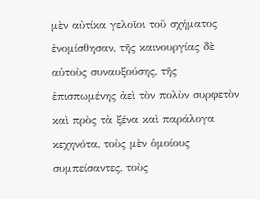μὲν αὐτίκα γελοῖοι τοῦ σχήματος ἐνομίσθησαν, τῆς καινουργίας δὲ αὐτοὺς συναυξούσης, τῆς ἐπισπωμένης ἀεὶ τὸν πολὺν συρφετὸν καὶ πρὸς τὰ ξένα καὶ παράλογα κεχηνότα, τοὺς μὲν ὁμοίους συμπείσαντες, τοὺς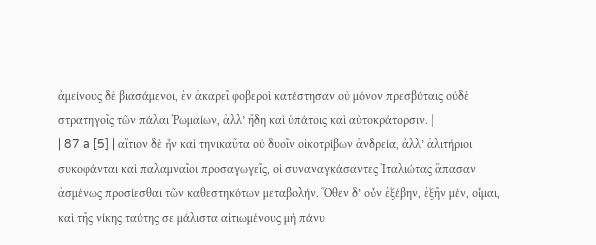ἀμείνους δὲ βιασάμενοι, ἐν ἀκαρεῖ φοβεροὶ κατέστησαν οὐ μόνον πρεσβύταις οὐδὲ στρατηγοῖς τῶν πάλαι Ῥωμαίων, ἀλλ’ ἤδη καὶ ὑπάτοις καὶ αὐτοκράτορσιν. |
| 87 a [5] | αἴτιον δὲ ἦν καὶ τηνικαῦτα οὐ δυοῖν οἰκοτρίβων ἀνδρεία, ἀλλ’ ἀλιτήριοι συκοφάνται καὶ παλαμναῖοι προσαγωγεῖς, οἱ συναναγκάσαντες Ἰταλιώτας ἅπασαν ἀσμένως προσίεσθαι τῶν καθεστηκότων μεταβολήν. Ὅθεν δ’ οὖν ἐξέβην, ἐξῆν μέν, οἶμαι, καὶ τῆς νίκης ταύτης σε μάλιστα αἰτιωμένους μὴ πάνυ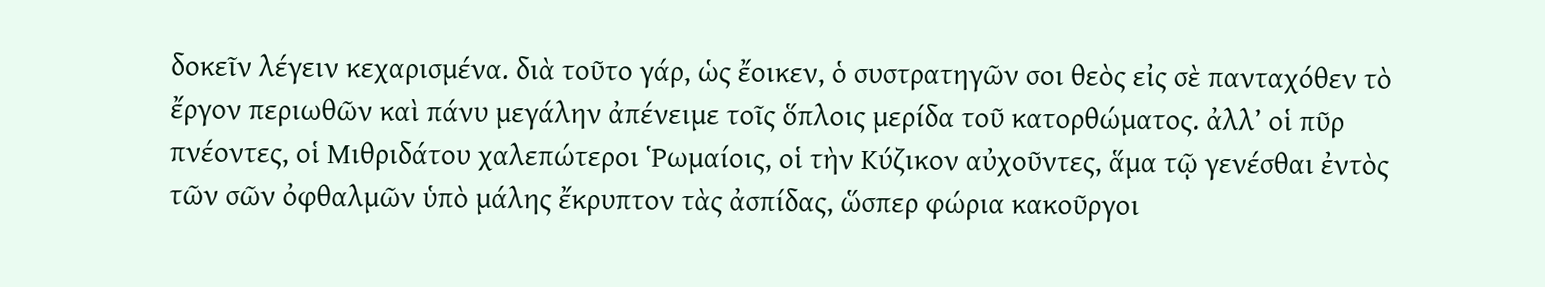δοκεῖν λέγειν κεχαρισμένα. διὰ τοῦτο γάρ, ὡς ἔοικεν, ὁ συστρατηγῶν σοι θεὸς εἰς σὲ πανταχόθεν τὸ ἔργον περιωθῶν καὶ πάνυ μεγάλην ἀπένειμε τοῖς ὅπλοις μερίδα τοῦ κατορθώματος. ἀλλ’ οἱ πῦρ πνέοντες, οἱ Μιθριδάτου χαλεπώτεροι Ῥωμαίοις, οἱ τὴν Κύζικον αὐχοῦντες, ἅμα τῷ γενέσθαι ἐντὸς τῶν σῶν ὀφθαλμῶν ὑπὸ μάλης ἔκρυπτον τὰς ἀσπίδας, ὥσπερ φώρια κακοῦργοι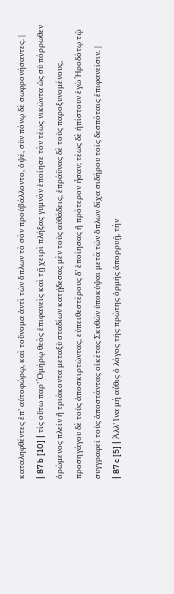καταληφθέντες ἐπ’ αὐτοφώρῳ, καὶ τοὔνομα ἀντὶ τῶν ὅπλων τὸ σὸν προὐβάλλοντο, ὀψέ, σὺν πόνῳ δὲ σωφρονήσαντες. |
| 87 b [10] | τίς οὕτω παρ’ Ὁμήρῳ θεὸς ἐπιφανεὶς καὶ τῇ χειρὶ πλήξας γυμνὸν ἐποίησε τὸν τέως νικῶντα ὡς σὺ πόρρωθεν ὁρώμενος πλεῖν ἢ τριάκοντα μεταξὺ σταδίων κατῄδεσας μὲν τοὺς αὐθάδεις, ἐπράϋνας δὲ τοὺς παροξυνομένους, προσηγάγου δὲ τοὺς ἀποσκιρτῶντας, εὐπειθεστέρους δ’ ἐποίησας ἢ πρότερον ἦσαν; τέως δὲ ἠπίστουν ἐγὼ Ἡροδότῳ τῷ συγγραφεῖ τοὺς ἀποστάντας οἰκέτας Σκυθῶν ὑποκύψαι μετὰ τῶν ὅπλων δίχα σιδήρου τοῖς δεσπόταις ἐπιφανεῖσιν. |
| 87 c [5] | Ἀλλ’ ἵνα μὴ αὖθις ὁ λόγος τῆς πρώτης ὁρμῆς ἀπορρυῇ, τὴν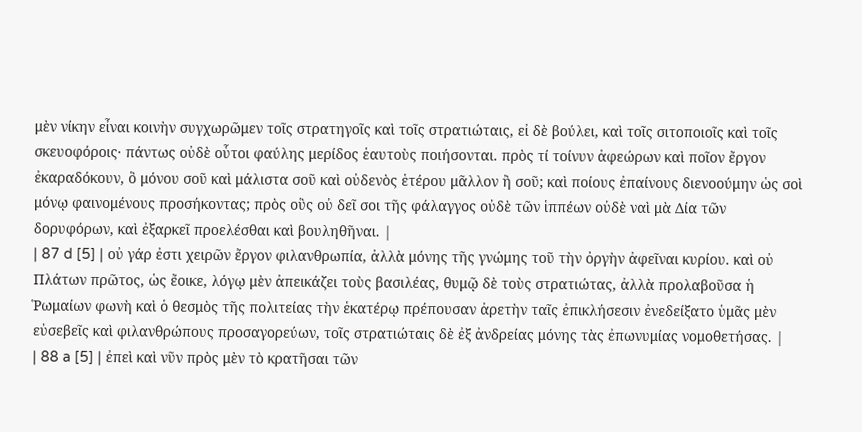μὲν νίκην εἶναι κοινὴν συγχωρῶμεν τοῖς στρατηγοῖς καὶ τοῖς στρατιώταις, εἰ δὲ βούλει, καὶ τοῖς σιτοποιοῖς καὶ τοῖς σκευοφόροις· πάντως οὐδὲ οὗτοι φαύλης μερίδος ἑαυτοὺς ποιήσονται. πρὸς τί τοίνυν ἀφεώρων καὶ ποῖον ἔργον ἐκαραδόκουν, ὃ μόνου σοῦ καὶ μάλιστα σοῦ καὶ οὐδενὸς ἑτέρου μᾶλλον ἢ σοῦ; καὶ ποίους ἐπαίνους διενοούμην ὡς σοὶ μόνῳ φαινομένους προσήκοντας; πρὸς οὓς οὐ δεῖ σοι τῆς φάλαγγος οὐδὲ τῶν ἱππέων οὐδὲ ναὶ μὰ Δία τῶν δορυφόρων, καὶ ἐξαρκεῖ προελέσθαι καὶ βουληθῆναι. |
| 87 d [5] | οὐ γάρ ἐστι χειρῶν ἔργον φιλανθρωπία, ἀλλὰ μόνης τῆς γνώμης τοῦ τὴν ὀργὴν ἀφεῖναι κυρίου. καὶ οὐ Πλάτων πρῶτος, ὡς ἔοικε, λόγῳ μὲν ἀπεικάζει τοὺς βασιλέας, θυμῷ δὲ τοὺς στρατιώτας, ἀλλὰ προλαβοῦσα ἡ Ῥωμαίων φωνὴ καὶ ὁ θεσμὸς τῆς πολιτείας τὴν ἑκατέρῳ πρέπουσαν ἀρετὴν ταῖς ἐπικλήσεσιν ἐνεδείξατο ὑμᾶς μὲν εὐσεβεῖς καὶ φιλανθρώπους προσαγορεύων, τοῖς στρατιώταις δὲ ἐξ ἀνδρείας μόνης τὰς ἐπωνυμίας νομοθετήσας. |
| 88 a [5] | ἐπεὶ καὶ νῦν πρὸς μὲν τὸ κρατῆσαι τῶν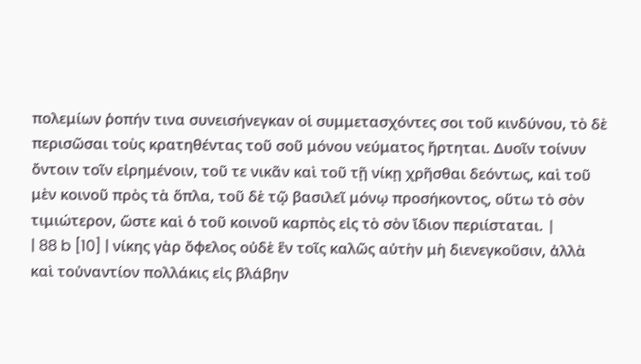πολεμίων ῥοπήν τινα συνεισήνεγκαν οἱ συμμετασχόντες σοι τοῦ κινδύνου, τὸ δὲ περισῶσαι τοὺς κρατηθέντας τοῦ σοῦ μόνου νεύματος ἤρτηται. Δυοῖν τοίνυν ὄντοιν τοῖν εἰρημένοιν, τοῦ τε νικᾶν καὶ τοῦ τῇ νίκῃ χρῆσθαι δεόντως, καὶ τοῦ μὲν κοινοῦ πρὸς τὰ ὅπλα, τοῦ δὲ τῷ βασιλεῖ μόνῳ προσήκοντος, οὕτω τὸ σὸν τιμιώτερον, ὥστε καὶ ὁ τοῦ κοινοῦ καρπὸς εἰς τὸ σὸν ἴδιον περιίσταται. |
| 88 b [10] | νίκης γὰρ ὄφελος οὐδὲ ἓν τοῖς καλῶς αὐτὴν μὴ διενεγκοῦσιν, ἀλλὰ καὶ τοὐναντίον πολλάκις εἰς βλάβην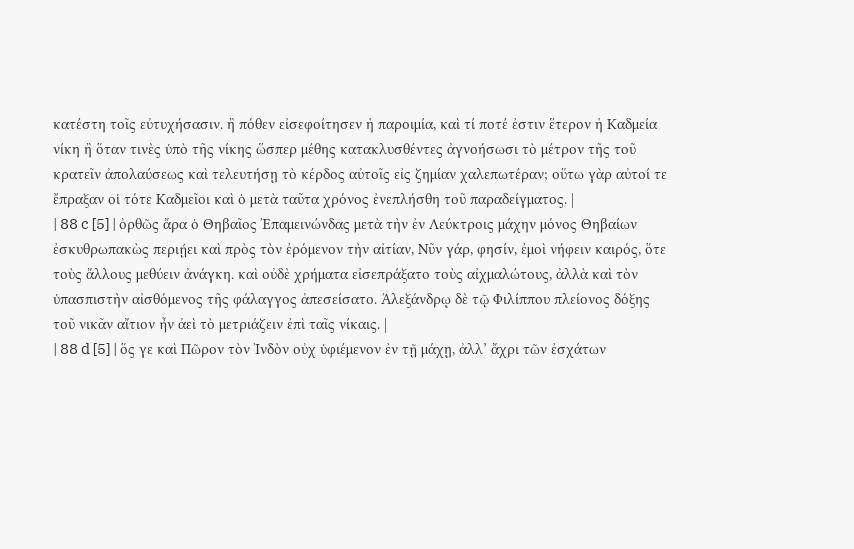κατέστη τοῖς εὐτυχήσασιν. ἢ πόθεν εἰσεφοίτησεν ἡ παροιμία, καὶ τί ποτέ ἐστιν ἕτερον ἡ Καδμεία νίκη ἢ ὅταν τινὲς ὑπὸ τῆς νίκης ὥσπερ μέθης κατακλυσθέντες ἀγνοήσωσι τὸ μέτρον τῆς τοῦ κρατεῖν ἀπολαύσεως καὶ τελευτήσῃ τὸ κέρδος αὐτοῖς εἰς ζημίαν χαλεπωτέραν; οὕτω γὰρ αὐτοί τε ἔπραξαν οἱ τότε Καδμεῖοι καὶ ὁ μετὰ ταῦτα χρόνος ἐνεπλήσθη τοῦ παραδείγματος. |
| 88 c [5] | ὀρθῶς ἄρα ὁ Θηβαῖος Ἐπαμεινώνδας μετὰ τὴν ἐν Λεύκτροις μάχην μόνος Θηβαίων ἐσκυθρωπακὼς περιῄει καὶ πρὸς τὸν ἐρόμενον τὴν αἰτίαν, Νῦν γάρ, φησίν, ἐμοὶ νήφειν καιρός, ὅτε τοὺς ἄλλους μεθύειν ἀνάγκη. καὶ οὐδὲ χρήματα εἰσεπράξατο τοὺς αἰχμαλώτους, ἀλλὰ καὶ τὸν ὑπασπιστὴν αἰσθόμενος τῆς φάλαγγος ἀπεσείσατο. Ἀλεξάνδρῳ δὲ τῷ Φιλίππου πλείονος δόξης τοῦ νικᾶν αἴτιον ἦν ἀεὶ τὸ μετριάζειν ἐπὶ ταῖς νίκαις. |
| 88 d [5] | ὅς γε καὶ Πῶρον τὸν Ἰνδὸν οὐχ ὑφιέμενον ἐν τῇ μάχῃ, ἀλλ’ ἄχρι τῶν ἐσχάτων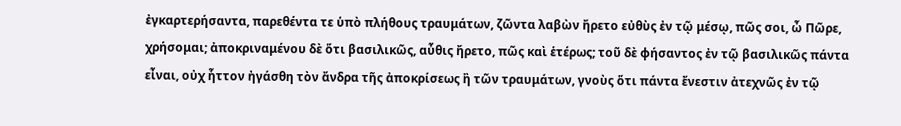ἐγκαρτερήσαντα, παρεθέντα τε ὑπὸ πλήθους τραυμάτων, ζῶντα λαβὼν ἤρετο εὐθὺς ἐν τῷ μέσῳ, πῶς σοι, ὦ Πῶρε, χρήσομαι; ἀποκριναμένου δὲ ὅτι βασιλικῶς, αὖθις ἤρετο, πῶς καὶ ἑτέρως; τοῦ δὲ φήσαντος ἐν τῷ βασιλικῶς πάντα εἶναι, οὐχ ἧττον ἠγάσθη τὸν ἄνδρα τῆς ἀποκρίσεως ἢ τῶν τραυμάτων, γνοὺς ὅτι πάντα ἔνεστιν ἀτεχνῶς ἐν τῷ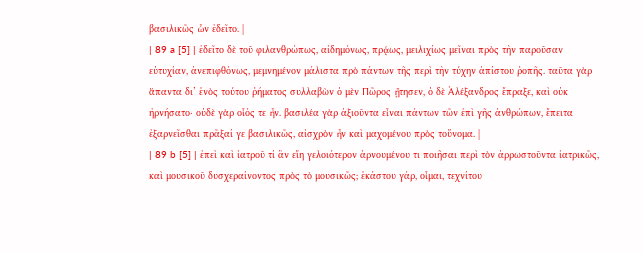βασιλικῶς ὧν ἐδεῖτο. |
| 89 a [5] | ἐδεῖτο δὲ τοῦ φιλανθρώπως, αἰδημόνως, πρᾴως, μειλιχίως μεῖναι πρὸς τὴν παροῦσαν εὐτυχίαν, ἀνεπιφθόνως, μεμνημένον μάλιστα πρὸ πάντων τῆς περὶ τὴν τύχην ἀπίστου ῥοπῆς. ταῦτα γὰρ ἅπαντα δι’ ἑνὸς τούτου ῥήματος συλλαβὼν ὁ μὲν Πῶρος ᾔτησεν, ὁ δὲ Ἀλέξανδρος ἔπραξε, καὶ οὐκ ἠρνήσατο· οὐδὲ γὰρ οἷός τε ἦν. βασιλέα γὰρ ἀξιοῦντα εἶναι πάντων τῶν ἐπὶ γῆς ἀνθρώπων, ἔπειτα ἐξαρνεῖσθαι πρᾶξαί γε βασιλικῶς, αἰσχρὸν ἦν καὶ μαχομένου πρὸς τοὔνομα. |
| 89 b [5] | ἐπεὶ καὶ ἰατροῦ τί ἂν εἴη γελοιότερον ἀρνουμένου τι ποιῆσαι περὶ τὸν ἀρρωστοῦντα ἰατρικῶς, καὶ μουσικοῦ δυσχεραίνοντος πρὸς τὸ μουσικῶς; ἑκάστου γάρ, οἶμαι, τεχνίτου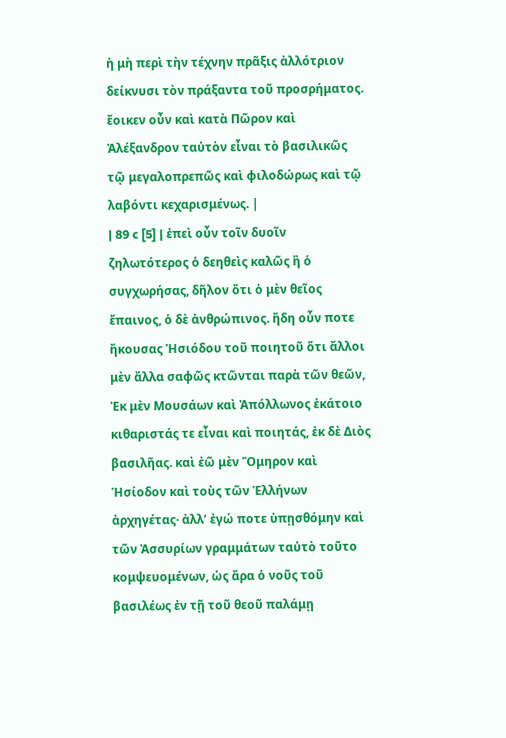ἡ μὴ περὶ τὴν τέχνην πρᾶξις ἀλλότριον δείκνυσι τὸν πράξαντα τοῦ προσρήματος. ἔοικεν οὖν καὶ κατὰ Πῶρον καὶ Ἀλέξανδρον ταὐτὸν εἶναι τὸ βασιλικῶς τῷ μεγαλοπρεπῶς καὶ φιλοδώρως καὶ τῷ λαβόντι κεχαρισμένως. |
| 89 c [5] | ἐπεὶ οὖν τοῖν δυοῖν ζηλωτότερος ὁ δεηθεὶς καλῶς ἢ ὁ συγχωρήσας, δῆλον ὅτι ὁ μὲν θεῖος ἔπαινος, ὁ δὲ ἀνθρώπινος. ἤδη οὖν ποτε ἤκουσας Ἡσιόδου τοῦ ποιητοῦ ὅτι ἄλλοι μὲν ἄλλα σαφῶς κτῶνται παρὰ τῶν θεῶν, Ἐκ μὲν Μουσάων καὶ Ἀπόλλωνος ἑκάτοιο κιθαριστάς τε εἶναι καὶ ποιητάς, ἐκ δὲ Διὸς βασιλῆας. καὶ ἐῶ μὲν Ὅμηρον καὶ Ἡσίοδον καὶ τοὺς τῶν Ἑλλήνων ἀρχηγέτας· ἀλλ’ ἐγώ ποτε ὑπῃσθόμην καὶ τῶν Ἀσσυρίων γραμμάτων ταὐτὸ τοῦτο κομψευομένων, ὡς ἄρα ὁ νοῦς τοῦ βασιλέως ἐν τῇ τοῦ θεοῦ παλάμῃ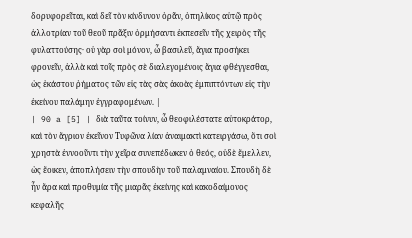δορυφορεῖται, καὶ δεῖ τὸν κίνδυνον ὁρᾶν, ὁπηλίκος αὐτῷ πρὸς ἀλλοτρίαν τοῦ θεοῦ πρᾶξιν ὁρμήσαντι ἐκπεσεῖν τῆς χειρὸς τῆς φυλαττούσης· οὐ γὰρ σοὶ μόνον, ὦ βασιλεῦ, ἅγια προσήκει φρονεῖν, ἀλλὰ καὶ τοῖς πρὸς σὲ διαλεγομένοις ἅγια φθέγγεσθαι, ὡς ἑκάστου ῥήματος τῶν εἰς τὰς σὰς ἀκοὰς ἐμπιπτόντων εἰς τὴν ἐκείνου παλάμην ἐγγραφομένων. |
| 90 a [5] | διὰ ταῦτα τοίνυν, ὦ θεοφιλέστατε αὐτοκράτορ, καὶ τὸν ἄγριον ἐκεῖνον Τυφῶνα λίαν ἀναιμακτὶ κατειργάσω, ὅτι σοὶ χρηστὰ ἐννοοῦντι τὴν χεῖρα συνεπέδωκεν ὁ θεός, οὐδὲ ἔμελλεν, ὡς ἔοικεν, ἀποπλήσειν τὴν σπουδὴν τοῦ παλαμναίου. Σπουδὴ δὲ ἦν ἄρα καὶ προθυμία τῆς μιαρᾶς ἐκείνης καὶ κακοδαίμονος κεφαλῆς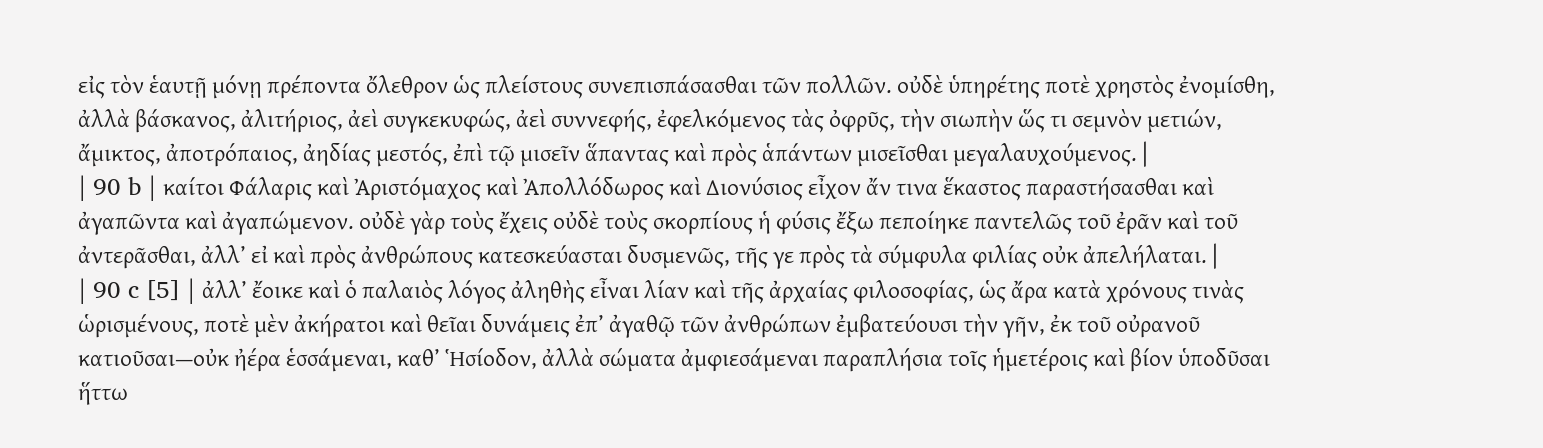εἰς τὸν ἑαυτῇ μόνῃ πρέποντα ὄλεθρον ὡς πλείστους συνεπισπάσασθαι τῶν πολλῶν. οὐδὲ ὑπηρέτης ποτὲ χρηστὸς ἐνομίσθη, ἀλλὰ βάσκανος, ἀλιτήριος, ἀεὶ συγκεκυφώς, ἀεὶ συννεφής, ἐφελκόμενος τὰς ὀφρῦς, τὴν σιωπὴν ὥς τι σεμνὸν μετιών, ἄμικτος, ἀποτρόπαιος, ἀηδίας μεστός, ἐπὶ τῷ μισεῖν ἅπαντας καὶ πρὸς ἁπάντων μισεῖσθαι μεγαλαυχούμενος. |
| 90 b | καίτοι Φάλαρις καὶ Ἀριστόμαχος καὶ Ἀπολλόδωρος καὶ Διονύσιος εἶχον ἄν τινα ἕκαστος παραστήσασθαι καὶ ἀγαπῶντα καὶ ἀγαπώμενον. οὐδὲ γὰρ τοὺς ἔχεις οὐδὲ τοὺς σκορπίους ἡ φύσις ἔξω πεποίηκε παντελῶς τοῦ ἐρᾶν καὶ τοῦ ἀντερᾶσθαι, ἀλλ’ εἰ καὶ πρὸς ἀνθρώπους κατεσκεύασται δυσμενῶς, τῆς γε πρὸς τὰ σύμφυλα φιλίας οὐκ ἀπελήλαται. |
| 90 c [5] | ἀλλ’ ἔοικε καὶ ὁ παλαιὸς λόγος ἀληθὴς εἶναι λίαν καὶ τῆς ἀρχαίας φιλοσοφίας, ὡς ἄρα κατὰ χρόνους τινὰς ὡρισμένους, ποτὲ μὲν ἀκήρατοι καὶ θεῖαι δυνάμεις ἐπ’ ἀγαθῷ τῶν ἀνθρώπων ἐμβατεύουσι τὴν γῆν, ἐκ τοῦ οὐρανοῦ κατιοῦσαι—οὐκ ἠέρα ἑσσάμεναι, καθ’ Ἡσίοδον, ἀλλὰ σώματα ἀμφιεσάμεναι παραπλήσια τοῖς ἡμετέροις καὶ βίον ὑποδῦσαι ἥττω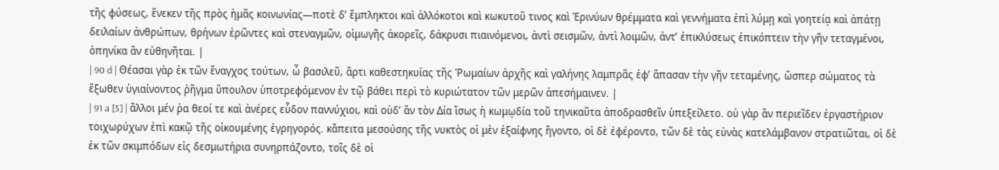τῆς φύσεως, ἕνεκεν τῆς πρὸς ἡμᾶς κοινωνίας—ποτὲ δ’ ἔμπληκτοι καὶ ἀλλόκοτοι καὶ κωκυτοῦ τινος καὶ Ἐρινύων θρέμματα καὶ γεννήματα ἐπὶ λύμῃ καὶ γοητείᾳ καὶ ἀπάτῃ δειλαίων ἀνθρώπων, θρήνων ἐρῶντες καὶ στεναγμῶν, οἰμωγῆς ἀκορεῖς, δάκρυσι πιαινόμενοι, ἀντὶ σεισμῶν, ἀντὶ λοιμῶν, ἀντ’ ἐπικλύσεως ἐπικόπτειν τὴν γῆν τεταγμένοι, ὁπηνίκα ἂν εὐθηνῆται. |
| 90 d | Θέασαι γὰρ ἐκ τῶν ἔναγχος τούτων, ὦ βασιλεῦ, ἄρτι καθεστηκυίας τῆς Ῥωμαίων ἀρχῆς καὶ γαλήνης λαμπρᾶς ἐφ’ ἅπασαν τὴν γῆν τεταμένης, ὥσπερ σώματος τὰ ἔξωθεν ὑγιαίνοντος ῥῆγμα ὕπουλον ὑποτρεφόμενον ἐν τῷ βάθει περὶ τὸ κυριώτατον τῶν μερῶν ἀπεσήμαινεν. |
| 91 a [5] | ἄλλοι μέν ῥα θεοί τε καὶ ἀνέρες εὗδον παννύχιοι, καὶ οὐδ’ ἂν τὸν Δία ἴσως ἡ κωμῳδία τοῦ τηνικαῦτα ἀποδρασθεῖν ὑπεξείλετο. οὐ γὰρ ἂν περιεῖδεν ἐργαστήριον τοιχωρύχων ἐπὶ κακῷ τῆς οἰκουμένης ἐγρηγορός. κἄπειτα μεσούσης τῆς νυκτὸς οἱ μὲν ἐξαίφνης ἤγοντο, οἱ δὲ ἐφέροντο, τῶν δὲ τὰς εὐνὰς κατελάμβανον στρατιῶται, οἱ δὲ ἐκ τῶν σκιμπόδων εἰς δεσμωτήρια συνηρπάζοντο, τοῖς δὲ οἱ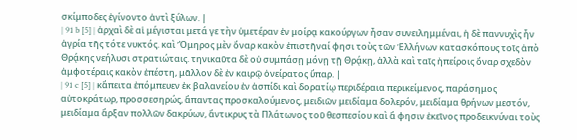σκίμποδες ἐγίνοντο ἀντὶ ξύλων. |
| 91 b [5] | ἀρχαὶ δὲ αἱ μέγισται μετά γε τὴν ὑμετέραν ἐν μοίρᾳ κακούργων ἦσαν συνειλημμέναι, ἡ δὲ παννυχὶς ἦν ἀγρία τῆς τότε νυκτός. καὶ Ὅμηρος μὲν ὄναρ κακὸν ἐπιστῆναί φησι τοὺς τῶν Ἑλλήνων κατασκόπους τοῖς ἀπὸ Θρᾴκης νεήλυσι στρατιώταις. τηνικαῦτα δὲ οὐ συμπάσῃ μόνῃ τῇ Θρᾴκῃ, ἀλλὰ καὶ ταῖς ἠπείροις ὄναρ σχεδὸν ἀμφοτέραις κακὸν ἐπέστη, μᾶλλον δὲ ἐν καιρῷ ὀνείρατος ὕπαρ. |
| 91 c [5] | κἄπειτα ἐπόμπευεν ἐκ βαλανείου ἐν ἀσπίδι καὶ δορατίῳ περιδέραια περικείμενος, παράσημος αὐτοκράτωρ, προσσεσηρώς, ἅπαντας προσκαλούμενος, μειδιῶν μειδίαμα δολερόν, μειδίαμα θρήνων μεστόν, μειδίαμα ἄρξαν πολλῶν δακρύων, ἄντικρυς τὰ Πλάτωνος τοῦ θεσπεσίου καὶ ἅ φησιν ἐκεῖνος προδεικνύναι τοὺς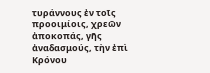τυράννους ἐν τοῖς προοιμίοις, χρεῶν ἀποκοπάς, γῆς ἀναδασμούς, τὴν ἐπὶ Κρόνου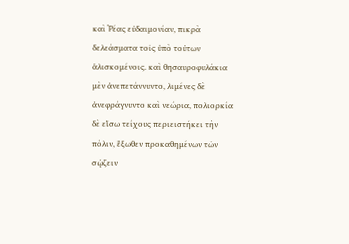καὶ Ῥέας εὐδαιμονίαν, πικρὰ δελεάσματα τοῖς ὑπὸ τούτων ἁλισκομένοις. καὶ θησαυροφυλάκια μὲν ἀνεπετάννυντο, λιμένες δὲ ἀνεφράγνυντο καὶ νεώρια, πολιορκία δὲ εἴσω τείχους περιειστήκει τὴν πόλιν, ἔξωθεν προκαθημένων τῶν σῴζειν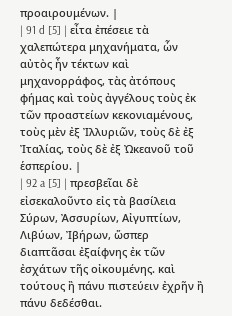προαιρουμένων. |
| 91 d [5] | εἶτα ἐπέσειε τὰ χαλεπώτερα μηχανήματα, ὧν αὐτὸς ἦν τέκτων καὶ μηχανορράφος, τὰς ἀτόπους φήμας καὶ τοὺς ἀγγέλους τοὺς ἐκ τῶν προαστείων κεκονιαμένους, τοὺς μὲν ἐξ Ἰλλυριῶν, τοὺς δὲ ἐξ Ἰταλίας, τοὺς δὲ ἐξ Ὠκεανοῦ τοῦ ἑσπερίου. |
| 92 a [5] | πρεσβεῖαι δὲ εἰσεκαλοῦντο εἰς τὰ βασίλεια Σύρων, Ἀσσυρίων, Αἰγυπτίων, Λιβύων, Ἰβήρων, ὥσπερ διαπτᾶσαι ἐξαίφνης ἐκ τῶν ἐσχάτων τῆς οἰκουμένης. καὶ τούτους ἢ πάνυ πιστεύειν ἐχρῆν ἢ πάνυ δεδέσθαι.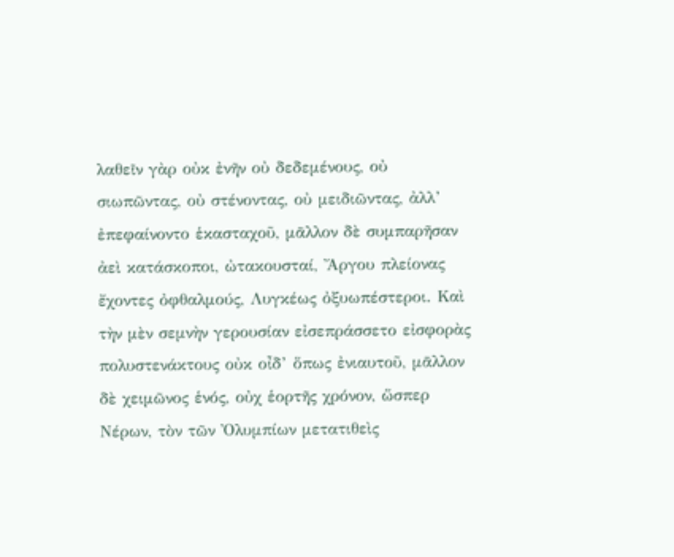λαθεῖν γὰρ οὐκ ἐνῆν οὐ δεδεμένους, οὐ σιωπῶντας, οὐ στένοντας, οὐ μειδιῶντας, ἀλλ’ ἐπεφαίνοντο ἑκασταχοῦ, μᾶλλον δὲ συμπαρῆσαν ἀεὶ κατάσκοποι, ὠτακουσταί, Ἄργου πλείονας ἔχοντες ὀφθαλμούς, Λυγκέως ὀξυωπέστεροι. Καὶ τὴν μὲν σεμνὴν γερουσίαν εἰσεπράσσετο εἰσφορὰς πολυστενάκτους οὐκ οἶδ’ ὅπως ἐνιαυτοῦ, μᾶλλον δὲ χειμῶνος ἑνός, οὐχ ἑορτῆς χρόνον, ὥσπερ Νέρων, τὸν τῶν Ὀλυμπίων μετατιθεὶς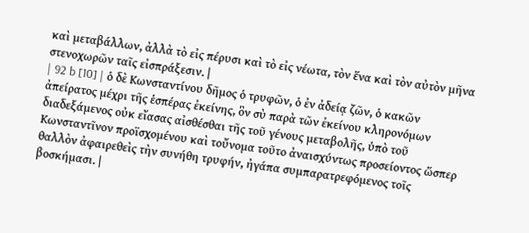καὶ μεταβάλλων, ἀλλὰ τὸ εἰς πέρυσι καὶ τὸ εἰς νέωτα, τὸν ἕνα καὶ τὸν αὐτὸν μῆνα στενοχωρῶν ταῖς εἰσπράξεσιν. |
| 92 b [10] | ὁ δὲ Κωνσταντίνου δῆμος ὁ τρυφῶν, ὁ ἐν ἀδείᾳ ζῶν, ὁ κακῶν ἀπείρατος μέχρι τῆς ἑσπέρας ἐκείνης, ὃν σὺ παρὰ τῶν ἐκείνου κληρονόμων διαδεξάμενος οὐκ εἴασας αἰσθέσθαι τῆς τοῦ γένους μεταβολῆς, ὑπὸ τοῦ Κωνσταντῖνον προϊσχομένου καὶ τοὔνομα τοῦτο ἀναισχύντως προσείοντος ὥσπερ θαλλὸν ἀφαιρεθεὶς τὴν συνήθη τρυφήν, ἠγάπα συμπαρατρεφόμενος τοῖς βοσκήμασι. |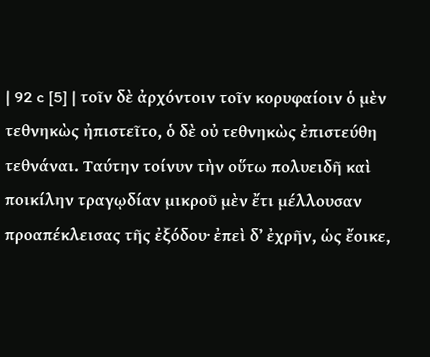| 92 c [5] | τοῖν δὲ ἀρχόντοιν τοῖν κορυφαίοιν ὁ μὲν τεθνηκὼς ἠπιστεῖτο, ὁ δὲ οὐ τεθνηκὼς ἐπιστεύθη τεθνάναι. Ταύτην τοίνυν τὴν οὕτω πολυειδῆ καὶ ποικίλην τραγῳδίαν μικροῦ μὲν ἔτι μέλλουσαν προαπέκλεισας τῆς ἐξόδου· ἐπεὶ δ’ ἐχρῆν, ὡς ἔοικε,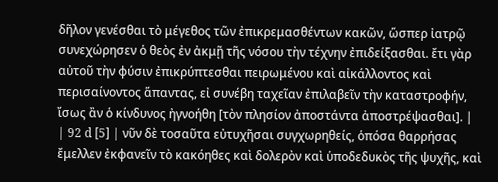δῆλον γενέσθαι τὸ μέγεθος τῶν ἐπικρεμασθέντων κακῶν, ὥσπερ ἰατρῷ συνεχώρησεν ὁ θεὸς ἐν ἀκμῇ τῆς νόσου τὴν τέχνην ἐπιδείξασθαι. ἔτι γὰρ αὐτοῦ τὴν φύσιν ἐπικρύπτεσθαι πειρωμένου καὶ αἰκάλλοντος καὶ περισαίνοντος ἅπαντας, εἰ συνέβη ταχεῖαν ἐπιλαβεῖν τὴν καταστροφήν, ἴσως ἂν ὁ κίνδυνος ἠγνοήθη [τὸν πλησίον ἀποστάντα ἀποστρέψασθαι]. |
| 92 d [5] | νῦν δὲ τοσαῦτα εὐτυχῆσαι συγχωρηθείς, ὁπόσα θαρρήσας ἔμελλεν ἐκφανεῖν τὸ κακόηθες καὶ δολερὸν καὶ ὑποδεδυκὸς τῆς ψυχῆς, καὶ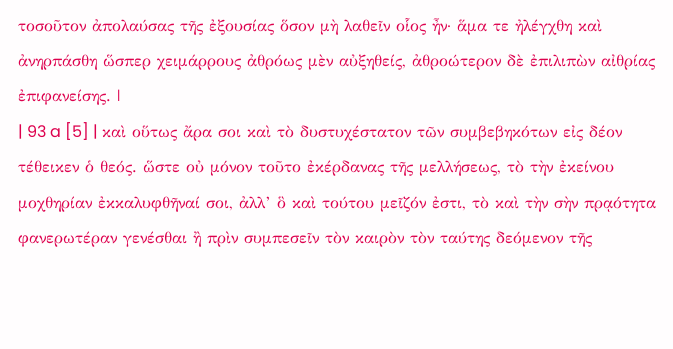τοσοῦτον ἀπολαύσας τῆς ἐξουσίας ὅσον μὴ λαθεῖν οἷος ἦν· ἅμα τε ἠλέγχθη καὶ ἀνηρπάσθη ὥσπερ χειμάρρους ἀθρόως μὲν αὐξηθείς, ἀθροώτερον δὲ ἐπιλιπὼν αἰθρίας ἐπιφανείσης. |
| 93 a [5] | καὶ οὕτως ἄρα σοι καὶ τὸ δυστυχέστατον τῶν συμβεβηκότων εἰς δέον τέθεικεν ὁ θεός. ὥστε οὐ μόνον τοῦτο ἐκέρδανας τῆς μελλήσεως, τὸ τὴν ἐκείνου μοχθηρίαν ἐκκαλυφθῆναί σοι, ἀλλ’ ὃ καὶ τούτου μεῖζόν ἐστι, τὸ καὶ τὴν σὴν πρᾳότητα φανερωτέραν γενέσθαι ἢ πρὶν συμπεσεῖν τὸν καιρὸν τὸν ταύτης δεόμενον τῆς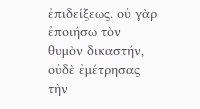ἐπιδείξεως. οὐ γὰρ ἐποιήσω τὸν θυμὸν δικαστήν, οὐδὲ ἐμέτρησας τὴν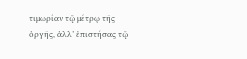τιμωρίαν τῷ μέτρῳ τῆς ὀργῆς, ἀλλ’ ἐπιστήσας τῷ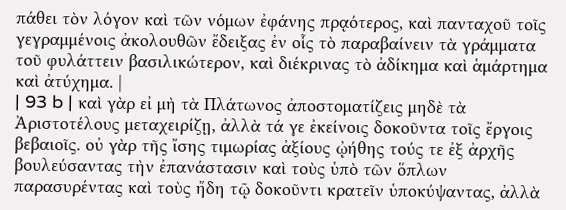πάθει τὸν λόγον καὶ τῶν νόμων ἐφάνης πρᾳότερος, καὶ πανταχοῦ τοῖς γεγραμμένοις ἀκολουθῶν ἔδειξας ἐν οἷς τὸ παραβαίνειν τὰ γράμματα τοῦ φυλάττειν βασιλικώτερον, καὶ διέκρινας τὸ ἀδίκημα καὶ ἁμάρτημα καὶ ἀτύχημα. |
| 93 b | καὶ γὰρ εἰ μὴ τὰ Πλάτωνος ἀποστοματίζεις μηδὲ τὰ Ἀριστοτέλους μεταχειρίζῃ, ἀλλὰ τά γε ἐκείνοις δοκοῦντα τοῖς ἔργοις βεβαιοῖς. οὐ γὰρ τῆς ἴσης τιμωρίας ἀξίους ᾠήθης τούς τε ἐξ ἀρχῆς βουλεύσαντας τὴν ἐπανάστασιν καὶ τοὺς ὑπὸ τῶν ὅπλων παρασυρέντας καὶ τοὺς ἤδη τῷ δοκοῦντι κρατεῖν ὑποκύψαντας, ἀλλὰ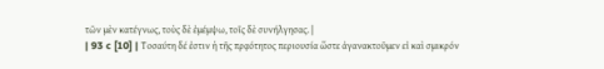τῶν μὲν κατέγνως, τοὺς δὲ ἐμέμψω, τοῖς δὲ συνήλγησας. |
| 93 c [10] | Τοσαύτη δέ ἐστιν ἡ τῆς πρᾳότητος περιουσία ὥστε ἀγανακτοῦμεν εἰ καὶ σμικρόν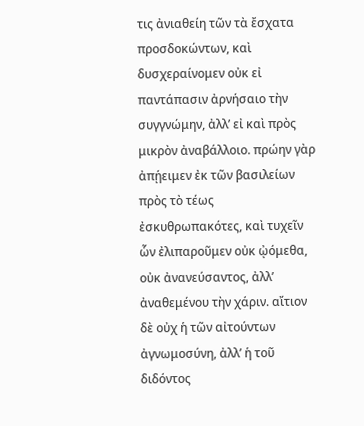τις ἀνιαθείη τῶν τὰ ἔσχατα προσδοκώντων, καὶ δυσχεραίνομεν οὐκ εἰ παντάπασιν ἀρνήσαιο τὴν συγγνώμην, ἀλλ’ εἰ καὶ πρὸς μικρὸν ἀναβάλλοιο. πρώην γὰρ ἀπῄειμεν ἐκ τῶν βασιλείων πρὸς τὸ τέως ἐσκυθρωπακότες, καὶ τυχεῖν ὧν ἐλιπαροῦμεν οὐκ ᾠόμεθα, οὐκ ἀνανεύσαντος, ἀλλ’ ἀναθεμένου τὴν χάριν. αἴτιον δὲ οὐχ ἡ τῶν αἰτούντων ἀγνωμοσύνη, ἀλλ’ ἡ τοῦ διδόντος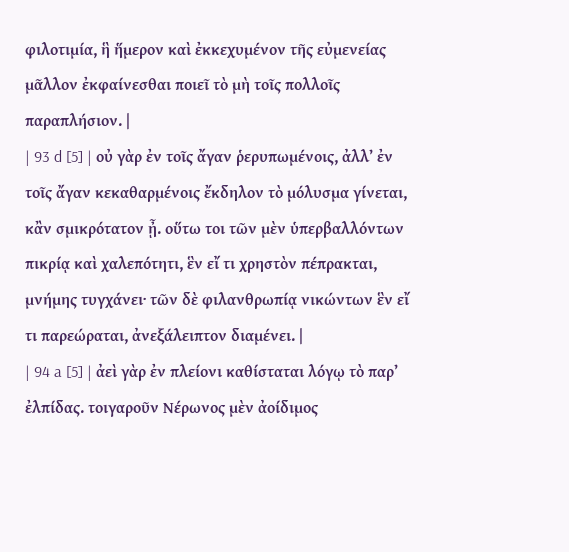φιλοτιμία, ἣ ἥμερον καὶ ἐκκεχυμένον τῆς εὐμενείας μᾶλλον ἐκφαίνεσθαι ποιεῖ τὸ μὴ τοῖς πολλοῖς παραπλήσιον. |
| 93 d [5] | οὐ γὰρ ἐν τοῖς ἄγαν ῥερυπωμένοις, ἀλλ’ ἐν τοῖς ἄγαν κεκαθαρμένοις ἔκδηλον τὸ μόλυσμα γίνεται, κἂν σμικρότατον ᾖ. οὕτω τοι τῶν μὲν ὑπερβαλλόντων πικρίᾳ καὶ χαλεπότητι, ἓν εἴ τι χρηστὸν πέπρακται, μνήμης τυγχάνει· τῶν δὲ φιλανθρωπίᾳ νικώντων ἓν εἴ τι παρεώραται, ἀνεξάλειπτον διαμένει. |
| 94 a [5] | ἀεὶ γὰρ ἐν πλείονι καθίσταται λόγῳ τὸ παρ’ ἐλπίδας. τοιγαροῦν Νέρωνος μὲν ἀοίδιμος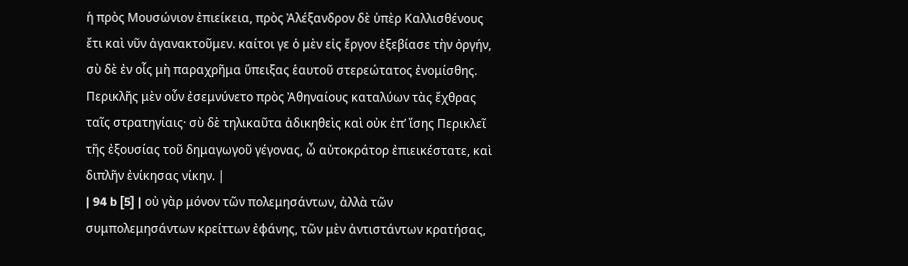ἡ πρὸς Μουσώνιον ἐπιείκεια, πρὸς Ἀλέξανδρον δὲ ὑπὲρ Καλλισθένους ἔτι καὶ νῦν ἀγανακτοῦμεν. καίτοι γε ὁ μὲν εἰς ἔργον ἐξεβίασε τὴν ὀργήν, σὺ δὲ ἐν οἷς μὴ παραχρῆμα ὕπειξας ἑαυτοῦ στερεώτατος ἐνομίσθης. Περικλῆς μὲν οὖν ἐσεμνύνετο πρὸς Ἀθηναίους καταλύων τὰς ἔχθρας ταῖς στρατηγίαις· σὺ δὲ τηλικαῦτα ἀδικηθεὶς καὶ οὐκ ἐπ’ ἴσης Περικλεῖ τῆς ἐξουσίας τοῦ δημαγωγοῦ γέγονας, ὦ αὐτοκράτορ ἐπιεικέστατε, καὶ διπλῆν ἐνίκησας νίκην. |
| 94 b [5] | οὐ γὰρ μόνον τῶν πολεμησάντων, ἀλλὰ τῶν συμπολεμησάντων κρείττων ἐφάνης, τῶν μὲν ἀντιστάντων κρατήσας,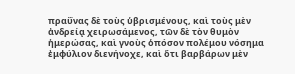πραΰνας δὲ τοὺς ὑβρισμένους, καὶ τοὺς μὲν ἀνδρείᾳ χειρωσάμενος, τῶν δὲ τὸν θυμὸν ἡμερώσας, καὶ γνοὺς ὁπόσον πολέμου νόσημα ἐμφύλιον διενήνοχε, καὶ ὅτι βαρβάρων μὲν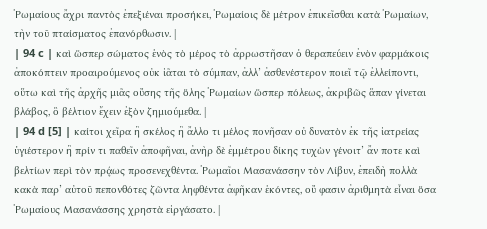Ῥωμαίους ἄχρι παντὸς ἐπεξιέναι προσήκει, Ῥωμαίοις δὲ μέτρον ἐπικεῖσθαι κατὰ Ῥωμαίων, τὴν τοῦ πταίσματος ἐπανόρθωσιν. |
| 94 c | καὶ ὥσπερ σώματος ἑνὸς τὸ μέρος τὸ ἀρρωστῆσαν ὁ θεραπεύειν ἐνὸν φαρμάκοις ἀποκόπτειν προαιρούμενος οὐκ ἰᾶται τὸ σύμπαν, ἀλλ’ ἀσθενέστερον ποιεῖ τῷ ἐλλείποντι, οὕτω καὶ τῆς ἀρχῆς μιᾶς οὔσης τῆς ὅλης Ῥωμαίων ὥσπερ πόλεως, ἀκριβῶς ἅπαν γίνεται βλάβος, ὃ βέλτιον ἔχειν ἐξὸν ζημιούμεθα. |
| 94 d [5] | καίτοι χεῖρα ἢ σκέλος ἢ ἄλλο τι μέλος πονῆσαν οὐ δυνατὸν ἐκ τῆς ἰατρείας ὑγιέστερον ἢ πρίν τι παθεῖν ἀποφῆναι, ἀνὴρ δὲ ἐμμέτρου δίκης τυχὼν γένοιτ’ ἄν ποτε καὶ βελτίων περὶ τὸν πρᾴως προσενεχθέντα. Ῥωμαῖοι Μασανάσσην τὸν Λίβυν, ἐπειδὴ πολλὰ κακὰ παρ’ αὐτοῦ πεπονθότες ζῶντα ληφθέντα ἀφῆκαν ἑκόντες, οὔ φασιν ἀριθμητὰ εἶναι ὅσα Ῥωμαίους Μασανάσσης χρηστὰ εἰργάσατο. |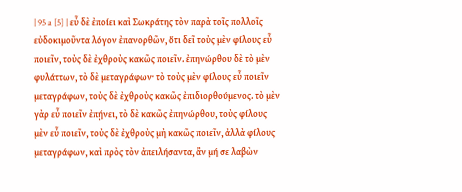| 95 a [5] | εὖ δὲ ἐποίει καὶ Σωκράτης τὸν παρὰ τοῖς πολλοῖς εὐδοκιμοῦντα λόγον ἐπανορθῶν, ὅτι δεῖ τοὺς μὲν φίλους εὖ ποιεῖν, τοὺς δὲ ἐχθροὺς κακῶς ποιεῖν. ἐπηνώρθου δὲ τὸ μὲν φυλάττων, τὸ δὲ μεταγράφων· τὸ τοὺς μὲν φίλους εὖ ποιεῖν μεταγράφων, τοὺς δὲ ἐχθροὺς κακῶς ἐπιδιορθούμενος. τὸ μὲν γὰρ εὖ ποιεῖν ἐπῄνει, τὸ δὲ κακῶς ἐπηνώρθου, τοὺς φίλους μὲν εὖ ποιεῖν, τοὺς δὲ ἐχθροὺς μὴ κακῶς ποιεῖν, ἀλλὰ φίλους μεταγράφων, καὶ πρὸς τὸν ἀπειλήσαντα, ἂν μή σε λαβὼν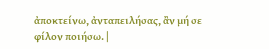ἀποκτείνω, ἀνταπειλήσας, ἂν μή σε φίλον ποιήσω. |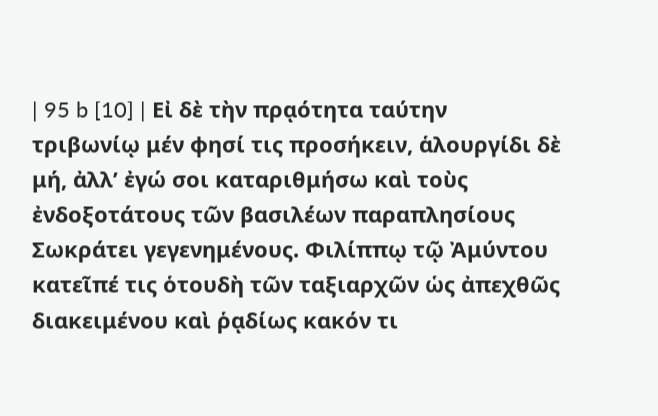| 95 b [10] | Εἰ δὲ τὴν πρᾳότητα ταύτην τριβωνίῳ μέν φησί τις προσήκειν, ἁλουργίδι δὲ μή, ἀλλ’ ἐγώ σοι καταριθμήσω καὶ τοὺς ἐνδοξοτάτους τῶν βασιλέων παραπλησίους Σωκράτει γεγενημένους. Φιλίππῳ τῷ Ἀμύντου κατεῖπέ τις ὁτουδὴ τῶν ταξιαρχῶν ὡς ἀπεχθῶς διακειμένου καὶ ῥᾳδίως κακόν τι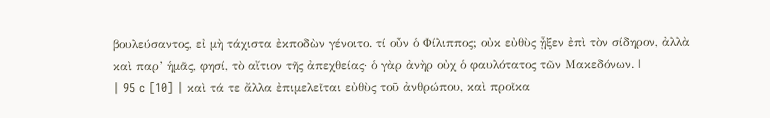βουλεύσαντος, εἰ μὴ τάχιστα ἐκποδὼν γένοιτο. τί οὖν ὁ Φίλιππος; οὐκ εὐθὺς ᾖξεν ἐπὶ τὸν σίδηρον, ἀλλὰ καὶ παρ’ ἡμᾶς, φησί, τὸ αἴτιον τῆς ἀπεχθείας· ὁ γὰρ ἀνὴρ οὐχ ὁ φαυλότατος τῶν Μακεδόνων. |
| 95 c [10] | καὶ τά τε ἄλλα ἐπιμελεῖται εὐθὺς τοῦ ἀνθρώπου, καὶ προῖκα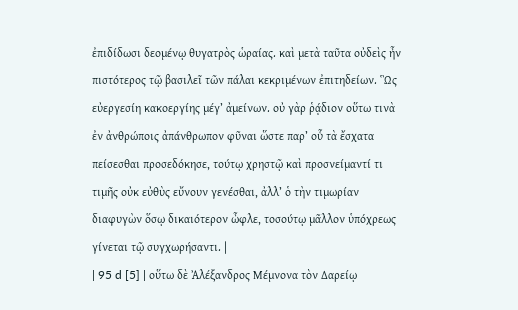ἐπιδίδωσι δεομένῳ θυγατρὸς ὡραίας. καὶ μετὰ ταῦτα οὐδεὶς ἦν πιστότερος τῷ βασιλεῖ τῶν πάλαι κεκριμένων ἐπιτηδείων. Ὣς εὐεργεσίη κακοεργίης μέγ’ ἀμείνων. οὐ γὰρ ῥᾴδιον οὕτω τινὰ ἐν ἀνθρώποις ἀπάνθρωπον φῦναι ὥστε παρ’ οὗ τὰ ἔσχατα πείσεσθαι προσεδόκησε, τούτῳ χρηστῷ καὶ προσνείμαντί τι τιμῆς οὐκ εὐθὺς εὔνουν γενέσθαι, ἀλλ’ ὁ τὴν τιμωρίαν διαφυγὼν ὅσῳ δικαιότερον ὦφλε, τοσούτῳ μᾶλλον ὑπόχρεως γίνεται τῷ συγχωρήσαντι. |
| 95 d [5] | οὕτω δὲ Ἀλέξανδρος Μέμνονα τὸν Δαρείῳ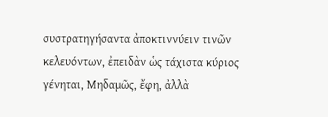συστρατηγήσαντα ἀποκτιννύειν τινῶν κελευόντων, ἐπειδὰν ὡς τάχιστα κύριος γένηται, Μηδαμῶς, ἔφη, ἀλλὰ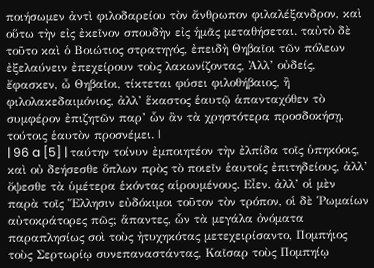ποιήσωμεν ἀντὶ φιλοδαρείου τὸν ἄνθρωπον φιλαλέξανδρον, καὶ οὕτω τὴν εἰς ἐκεῖνον σπουδὴν εἰς ἡμᾶς μεταθήσεται. ταὐτὸ δὲ τοῦτο καὶ ὁ Βοιώτιος στρατηγός, ἐπειδὴ Θηβαῖοι τῶν πόλεων ἐξελαύνειν ἐπεχείρουν τοὺς λακωνίζοντας, Ἀλλ’ οὐδείς, ἔφασκεν, ὦ Θηβαῖοι, τίκτεται φύσει φιλοθήβαιος, ἢ φιλολακεδαιμόνιος, ἀλλ’ ἕκαστος ἑαυτῷ ἁπανταχόθεν τὸ συμφέρον ἐπιζητῶν παρ’ ὧν ἂν τὰ χρηστότερα προσδοκήσῃ, τούτοις ἑαυτὸν προσνέμει. |
| 96 a [5] | ταύτην τοίνυν ἐμποιητέον τὴν ἐλπίδα τοῖς ὑπηκόοις, καὶ οὐ δεήσεσθε ὅπλων πρὸς τὸ ποιεῖν ἑαυτοῖς ἐπιτηδείους, ἀλλ’ ὄψεσθε τὰ ὑμέτερα ἑκόντας αἱρουμένους. Εἶεν. ἀλλ’ οἱ μὲν παρὰ τοῖς Ἕλλησιν εὐδόκιμοι τοῦτον τὸν τρόπον, οἱ δὲ Ῥωμαίων αὐτοκράτορες πῶς; ἅπαντες, ὧν τὰ μεγάλα ὀνόματα παραπλησίως σοὶ τοὺς ἠτυχηκότας μετεχειρίσαντο, Πομπήιος τοὺς Σερτωρίῳ συνεπαναστάντας, Καῖσαρ τοὺς Πομπηίῳ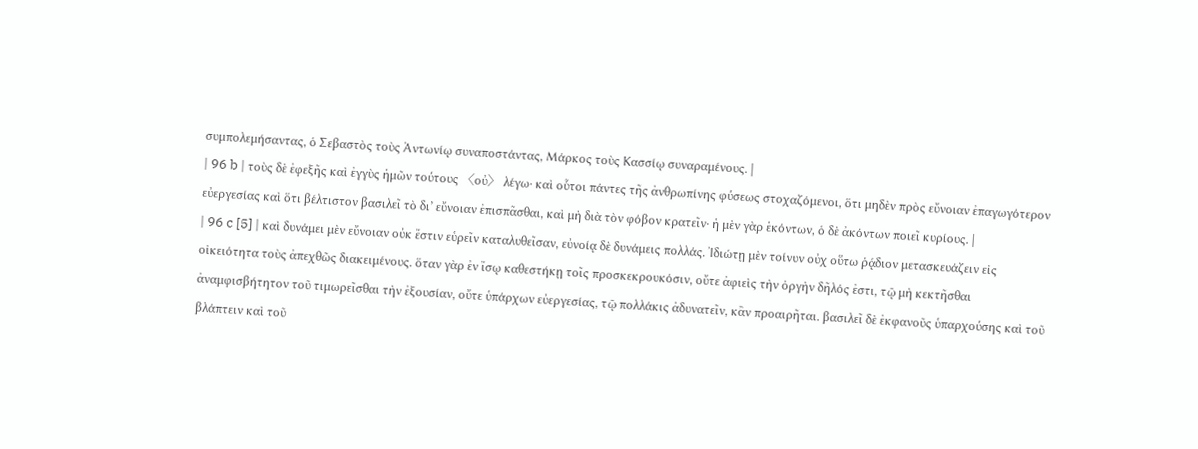συμπολεμήσαντας, ὁ Σεβαστὸς τοὺς Ἀντωνίῳ συναποστάντας, Μάρκος τοὺς Κασσίῳ συναραμένους. |
| 96 b | τοὺς δὲ ἐφεξῆς καὶ ἐγγὺς ἡμῶν τούτους 〈οὐ〉 λέγω· καὶ οὗτοι πάντες τῆς ἀνθρωπίνης φύσεως στοχαζόμενοι, ὅτι μηδὲν πρὸς εὔνοιαν ἐπαγωγότερον εὐεργεσίας καὶ ὅτι βέλτιστον βασιλεῖ τὸ δι’ εὔνοιαν ἐπισπᾶσθαι, καὶ μὴ διὰ τὸν φόβον κρατεῖν· ἡ μὲν γὰρ ἑκόντων, ὁ δὲ ἀκόντων ποιεῖ κυρίους. |
| 96 c [5] | καὶ δυνάμει μὲν εὔνοιαν οὐκ ἔστιν εὑρεῖν καταλυθεῖσαν, εὐνοίᾳ δὲ δυνάμεις πολλάς. Ἰδιώτῃ μὲν τοίνυν οὐχ οὕτω ῥᾴδιον μετασκευάζειν εἰς οἰκειότητα τοὺς ἀπεχθῶς διακειμένους. ὅταν γὰρ ἐν ἴσῳ καθεστήκῃ τοῖς προσκεκρουκόσιν, οὔτε ἀφιεὶς τὴν ὀργὴν δῆλός ἐστι, τῷ μὴ κεκτῆσθαι ἀναμφισβήτητον τοῦ τιμωρεῖσθαι τὴν ἐξουσίαν, οὔτε ὑπάρχων εὐεργεσίας, τῷ πολλάκις ἀδυνατεῖν, κἂν προαιρῆται. βασιλεῖ δὲ ἐκφανοῦς ὑπαρχούσης καὶ τοῦ βλάπτειν καὶ τοῦ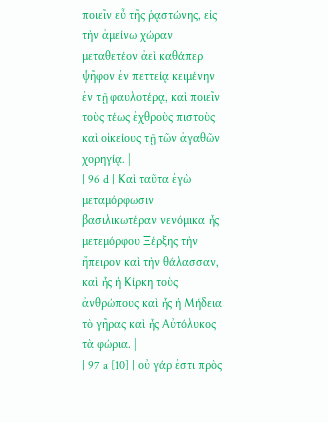ποιεῖν εὖ τῆς ῥᾳστώνης, εἰς τὴν ἀμείνω χώραν μεταθετέον ἀεὶ καθάπερ ψῆφον ἐν πεττείᾳ κειμένην ἐν τῇ φαυλοτέρᾳ, καὶ ποιεῖν τοὺς τέως ἐχθροὺς πιστοὺς καὶ οἰκείους τῇ τῶν ἀγαθῶν χορηγίᾳ. |
| 96 d | Καὶ ταῦτα ἐγὼ μεταμόρφωσιν βασιλικωτέραν νενόμικα ἧς μετεμόρφου Ξέρξης τὴν ἤπειρον καὶ τὴν θάλασσαν, καὶ ἧς ἡ Κίρκη τοὺς ἀνθρώπους καὶ ἧς ἡ Μήδεια τὸ γῆρας καὶ ἧς Αὐτόλυκος τὰ φώρια. |
| 97 a [10] | οὐ γάρ ἐστι πρὸς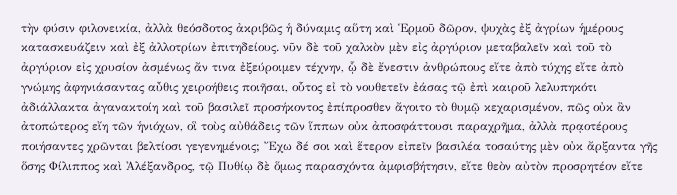τὴν φύσιν φιλονεικία, ἀλλὰ θεόσδοτος ἀκριβῶς ἡ δύναμις αὕτη καὶ Ἑρμοῦ δῶρον, ψυχὰς ἐξ ἀγρίων ἡμέρους κατασκευάζειν καὶ ἐξ ἀλλοτρίων ἐπιτηδείους. νῦν δὲ τοῦ χαλκὸν μὲν εἰς ἀργύριον μεταβαλεῖν καὶ τοῦ τὸ ἀργύριον εἰς χρυσίον ἀσμένως ἄν τινα ἐξεύροιμεν τέχνην, ᾧ δὲ ἔνεστιν ἀνθρώπους εἴτε ἀπὸ τύχης εἴτε ἀπὸ γνώμης ἀφηνιάσαντας αὖθις χειροήθεις ποιῆσαι, οὗτος εἰ τὸ νουθετεῖν ἐάσας τῷ ἐπὶ καιροῦ λελυπηκότι ἀδιάλλακτα ἀγανακτοίη καὶ τοῦ βασιλεῖ προσήκοντος ἐπίπροσθεν ἄγοιτο τὸ θυμῷ κεχαρισμένον, πῶς οὐκ ἂν ἀτοπώτερος εἴη τῶν ἡνιόχων, οἳ τοὺς αὐθάδεις τῶν ἵππων οὐκ ἀποσφάττουσι παραχρῆμα, ἀλλὰ πρᾳοτέρους ποιήσαντες χρῶνται βελτίοσι γεγενημένοις; Ἔχω δέ σοι καὶ ἕτερον εἰπεῖν βασιλέα τοσαύτης μὲν οὐκ ἄρξαντα γῆς ὅσης Φίλιππος καὶ Ἀλέξανδρος, τῷ Πυθίῳ δὲ ὅμως παρασχόντα ἀμφισβήτησιν, εἴτε θεὸν αὐτὸν προσρητέον εἴτε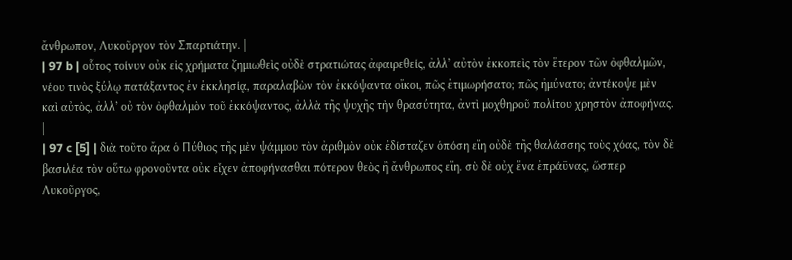ἄνθρωπον, Λυκοῦργον τὸν Σπαρτιάτην. |
| 97 b | οὗτος τοίνυν οὐκ εἰς χρήματα ζημιωθεὶς οὐδὲ στρατιώτας ἀφαιρεθείς, ἀλλ’ αὐτὸν ἐκκοπεὶς τὸν ἕτερον τῶν ὀφθαλμῶν, νέου τινὸς ξύλῳ πατάξαντος ἐν ἐκκλησίᾳ, παραλαβὼν τὸν ἐκκόψαντα οἴκοι, πῶς ἐτιμωρήσατο; πῶς ἠμύνατο; ἀντέκοψε μὲν καὶ αὐτὸς, ἀλλ’ οὐ τὸν ὀφθαλμὸν τοῦ ἐκκόψαντος, ἀλλὰ τῆς ψυχῆς τὴν θρασύτητα, ἀντὶ μοχθηροῦ πολίτου χρηστὸν ἀποφήνας. |
| 97 c [5] | διὰ τοῦτο ἄρα ὁ Πύθιος τῆς μὲν ψάμμου τὸν ἀριθμὸν οὐκ ἐδίσταζεν ὁπόση εἴη οὐδὲ τῆς θαλάσσης τοὺς χόας, τὸν δὲ βασιλέα τὸν οὕτω φρονοῦντα οὐκ εἶχεν ἀποφήνασθαι πότερον θεὸς ἢ ἄνθρωπος εἴη. σὺ δὲ οὐχ ἕνα ἐπράϋνας, ὥσπερ Λυκοῦργος,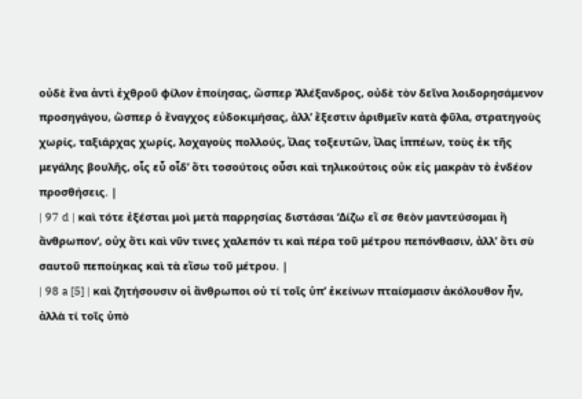οὐδὲ ἕνα ἀντὶ ἐχθροῦ φίλον ἐποίησας, ὥσπερ Ἀλέξανδρος, οὐδὲ τὸν δεῖνα λοιδορησάμενον προσηγάγου, ὥσπερ ὁ ἔναγχος εὐδοκιμήσας, ἀλλ’ ἔξεστιν ἀριθμεῖν κατὰ φῦλα, στρατηγοὺς χωρίς, ταξιάρχας χωρίς, λοχαγοὺς πολλούς, ἴλας τοξευτῶν, ἴλας ἱππέων, τοὺς ἐκ τῆς μεγάλης βουλῆς, οἷς εὖ οἶδ’ ὅτι τοσούτοις οὖσι καὶ τηλικούτοις οὐκ εἰς μακρὰν τὸ ἐνδέον προσθήσεις. |
| 97 d | καὶ τότε ἐξέσται μοὶ μετὰ παρρησίας διστάσαι ‘Δίζω εἴ σε θεὸν μαντεύσομαι ἢ ἄνθρωπον‘, οὐχ ὅτι καὶ νῦν τινες χαλεπόν τι καὶ πέρα τοῦ μέτρου πεπόνθασιν, ἀλλ’ ὅτι σὺ σαυτοῦ πεποίηκας καὶ τὰ εἴσω τοῦ μέτρου. |
| 98 a [5] | καὶ ζητήσουσιν οἱ ἄνθρωποι οὐ τί τοῖς ὑπ’ ἐκείνων πταίσμασιν ἀκόλουθον ἦν, ἀλλὰ τί τοῖς ὑπὸ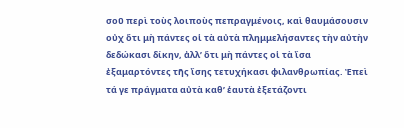σοῦ περὶ τοὺς λοιποὺς πεπραγμένοις, καὶ θαυμάσουσιν οὐχ ὅτι μὴ πάντες οἱ τὰ αὐτὰ πλημμελήσαντες τὴν αὐτὴν δεδώκασι δίκην, ἀλλ’ ὅτι μὴ πάντες οἱ τὰ ἴσα ἐξαμαρτόντες τῆς ἴσης τετυχήκασι φιλανθρωπίας. Ἐπεὶ τά γε πράγματα αὐτὰ καθ’ ἑαυτὰ ἐξετάζοντι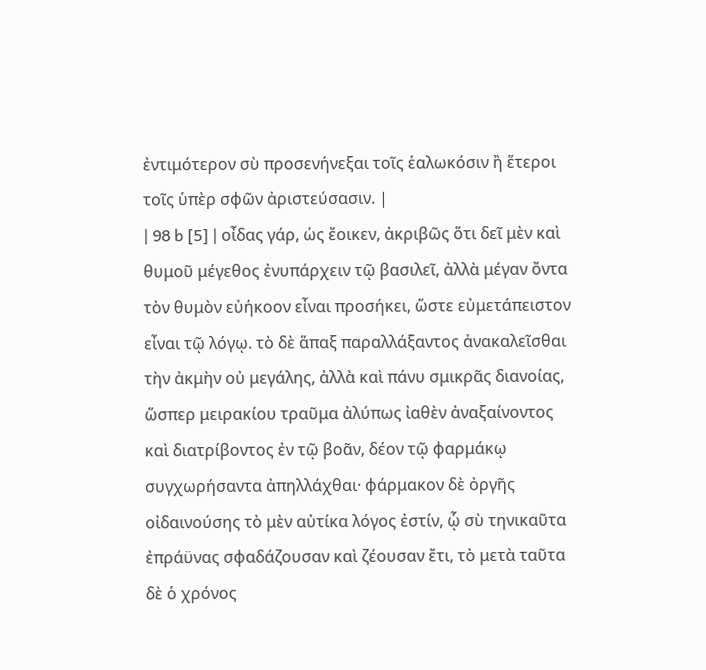ἐντιμότερον σὺ προσενήνεξαι τοῖς ἑαλωκόσιν ἢ ἕτεροι τοῖς ὑπὲρ σφῶν ἀριστεύσασιν. |
| 98 b [5] | οἶδας γάρ, ὡς ἔοικεν, ἀκριβῶς ὅτι δεῖ μὲν καὶ θυμοῦ μέγεθος ἐνυπάρχειν τῷ βασιλεῖ, ἀλλὰ μέγαν ὄντα τὸν θυμὸν εὐήκοον εἶναι προσήκει, ὥστε εὐμετάπειστον εἶναι τῷ λόγῳ. τὸ δὲ ἅπαξ παραλλάξαντος ἀνακαλεῖσθαι τὴν ἀκμὴν οὐ μεγάλης, ἀλλὰ καὶ πάνυ σμικρᾶς διανοίας, ὥσπερ μειρακίου τραῦμα ἀλύπως ἰαθὲν ἀναξαίνοντος καὶ διατρίβοντος ἐν τῷ βοᾶν, δέον τῷ φαρμάκῳ συγχωρήσαντα ἀπηλλάχθαι· φάρμακον δὲ ὀργῆς οἰδαινούσης τὸ μὲν αὐτίκα λόγος ἐστίν, ᾧ σὺ τηνικαῦτα ἐπράϋνας σφαδάζουσαν καὶ ζέουσαν ἔτι, τὸ μετὰ ταῦτα δὲ ὁ χρόνος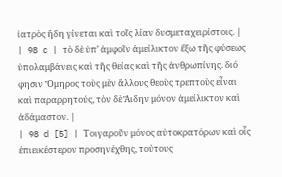ἰατρὸς ἤδη γίνεται καὶ τοῖς λίαν δυσμεταχειρίστοις. |
| 98 c | τὸ δὲ ὑπ’ ἀμφοῖν ἀμείλικτον ἔξω τῆς φύσεως ὑπολαμβάνεις καὶ τῆς θείας καὶ τῆς ἀνθρωπίνης. διό φησιν Ὅμηρος τοὺς μὲν ἄλλους θεοὺς τρεπτοὺς εἶναι καὶ παραρρητούς, τὸν δὲ Ἅιδην μόνον ἀμείλικτον καὶ ἀδάμαστον. |
| 98 d [5] | Τοιγαροῦν μόνος αὐτοκρατόρων καὶ οἷς ἐπιεικέστερον προσηνέχθης, τούτους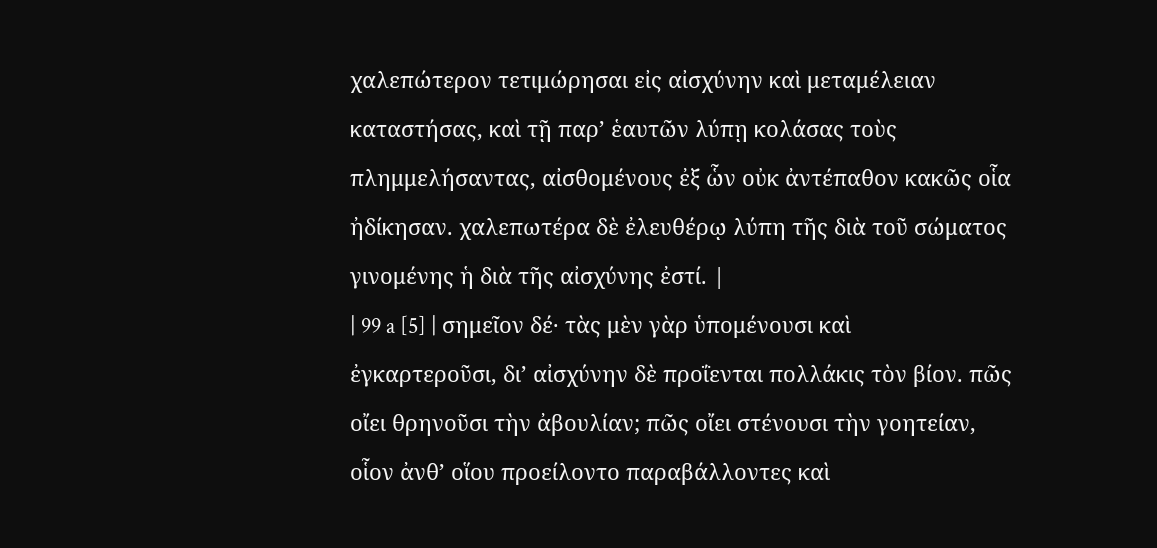χαλεπώτερον τετιμώρησαι εἰς αἰσχύνην καὶ μεταμέλειαν καταστήσας, καὶ τῇ παρ’ ἑαυτῶν λύπῃ κολάσας τοὺς πλημμελήσαντας, αἰσθομένους ἐξ ὧν οὐκ ἀντέπαθον κακῶς οἷα ἠδίκησαν. χαλεπωτέρα δὲ ἐλευθέρῳ λύπη τῆς διὰ τοῦ σώματος γινομένης ἡ διὰ τῆς αἰσχύνης ἐστί. |
| 99 a [5] | σημεῖον δέ· τὰς μὲν γὰρ ὑπομένουσι καὶ ἐγκαρτεροῦσι, δι’ αἰσχύνην δὲ προΐενται πολλάκις τὸν βίον. πῶς οἴει θρηνοῦσι τὴν ἀβουλίαν; πῶς οἴει στένουσι τὴν γοητείαν, οἷον ἀνθ’ οἵου προείλοντο παραβάλλοντες καὶ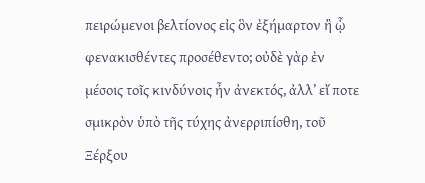πειρώμενοι βελτίονος εἰς ὃν ἐξήμαρτον ἢ ᾧ φενακισθέντες προσέθεντο; οὐδὲ γὰρ ἐν μέσοις τοῖς κινδύνοις ἦν ἀνεκτός, ἀλλ’ εἴ ποτε σμικρὸν ὑπὸ τῆς τύχης ἀνερριπίσθη, τοῦ Ξέρξου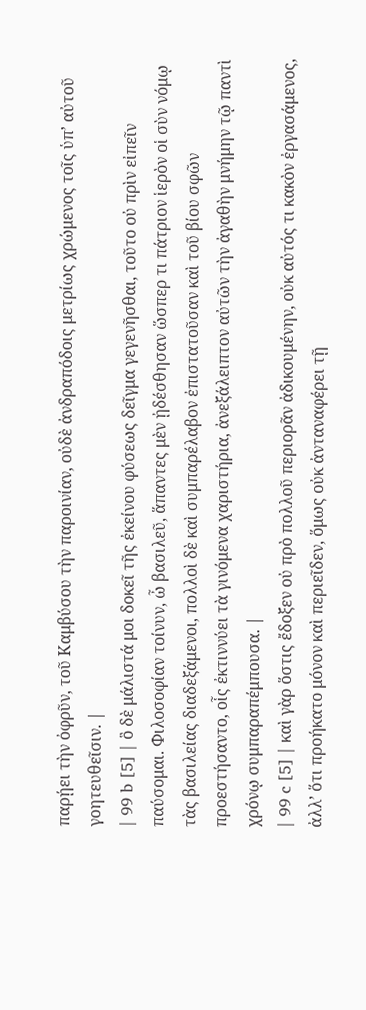παρῄει τὴν ὀφρῦν, τοῦ Καμβύσου τὴν παροινίαν, οὐδὲ ἀνδραπόδοις μετρίως χρώμενος τοῖς ὑπ’ αὐτοῦ γοητευθεῖσιν. |
| 99 b [5] | ὃ δὲ μάλιστά μοι δοκεῖ τῆς ἐκείνου φύσεως δεῖγμα γεγενῆσθαι, τοῦτο οὐ πρὶν εἰπεῖν παύσομαι. Φιλοσοφίαν τοίνυν, ὦ βασιλεῦ, ἅπαντες μὲν ᾐδέσθησαν ὥσπερ τι πάτριον ἱερὸν οἱ σὺν νόμῳ τὰς βασιλείας διαδεξάμενοι, πολλοὶ δὲ καὶ συμπαρέλαβον ἐπιστατοῦσαν καὶ τοῦ βίου σφῶν προεστήσαντο, οἷς ἐκτιννύει τὰ γινόμενα χαριστήρια, ἀνεξάλειπτον αὐτῶν τὴν ἀγαθὴν μνήμην τῷ παντὶ χρόνῳ συμπαραπέμπουσα. |
| 99 c [5] | καὶ γὰρ ὅστις ἔδοξεν οὐ πρὸ πολλοῦ περιορᾶν ἀδικουμένην, οὐκ αὐτός τι κακὸν ἐργασάμενος, ἀλλ’ ὅτι προήκατο μόνον καὶ περιεῖδεν, ὅμως οὐκ ἀνταναφέρει τῇ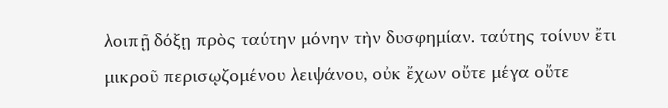λοιπῇ δόξῃ πρὸς ταύτην μόνην τὴν δυσφημίαν. ταύτης τοίνυν ἔτι μικροῦ περισῳζομένου λειψάνου, οὐκ ἔχων οὔτε μέγα οὔτε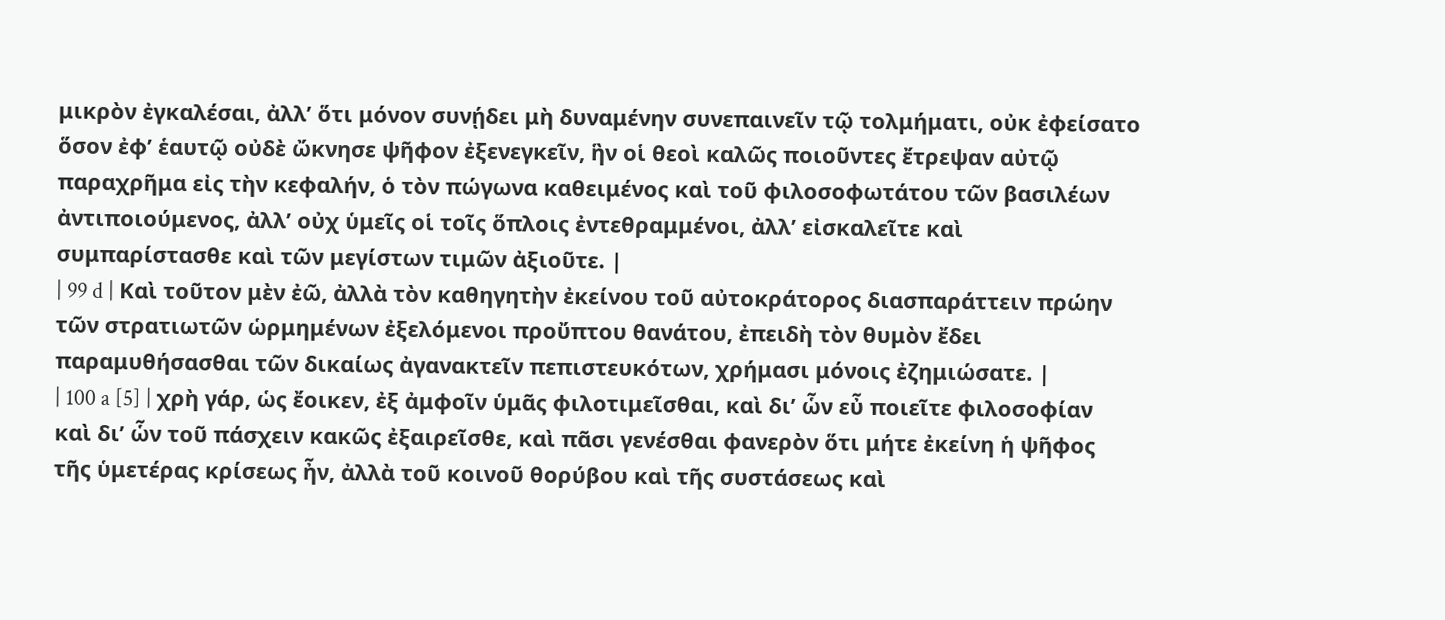μικρὸν ἐγκαλέσαι, ἀλλ’ ὅτι μόνον συνῄδει μὴ δυναμένην συνεπαινεῖν τῷ τολμήματι, οὐκ ἐφείσατο ὅσον ἐφ’ ἑαυτῷ οὐδὲ ὤκνησε ψῆφον ἐξενεγκεῖν, ἣν οἱ θεοὶ καλῶς ποιοῦντες ἔτρεψαν αὐτῷ παραχρῆμα εἰς τὴν κεφαλήν, ὁ τὸν πώγωνα καθειμένος καὶ τοῦ φιλοσοφωτάτου τῶν βασιλέων ἀντιποιούμενος, ἀλλ’ οὐχ ὑμεῖς οἱ τοῖς ὅπλοις ἐντεθραμμένοι, ἀλλ’ εἰσκαλεῖτε καὶ συμπαρίστασθε καὶ τῶν μεγίστων τιμῶν ἀξιοῦτε. |
| 99 d | Καὶ τοῦτον μὲν ἐῶ, ἀλλὰ τὸν καθηγητὴν ἐκείνου τοῦ αὐτοκράτορος διασπαράττειν πρώην τῶν στρατιωτῶν ὡρμημένων ἐξελόμενοι προὔπτου θανάτου, ἐπειδὴ τὸν θυμὸν ἔδει παραμυθήσασθαι τῶν δικαίως ἀγανακτεῖν πεπιστευκότων, χρήμασι μόνοις ἐζημιώσατε. |
| 100 a [5] | χρὴ γάρ, ὡς ἔοικεν, ἐξ ἀμφοῖν ὑμᾶς φιλοτιμεῖσθαι, καὶ δι’ ὧν εὖ ποιεῖτε φιλοσοφίαν καὶ δι’ ὧν τοῦ πάσχειν κακῶς ἐξαιρεῖσθε, καὶ πᾶσι γενέσθαι φανερὸν ὅτι μήτε ἐκείνη ἡ ψῆφος τῆς ὑμετέρας κρίσεως ἦν, ἀλλὰ τοῦ κοινοῦ θορύβου καὶ τῆς συστάσεως καὶ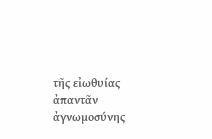τῆς εἰωθυίας ἀπαντᾶν ἀγνωμοσύνης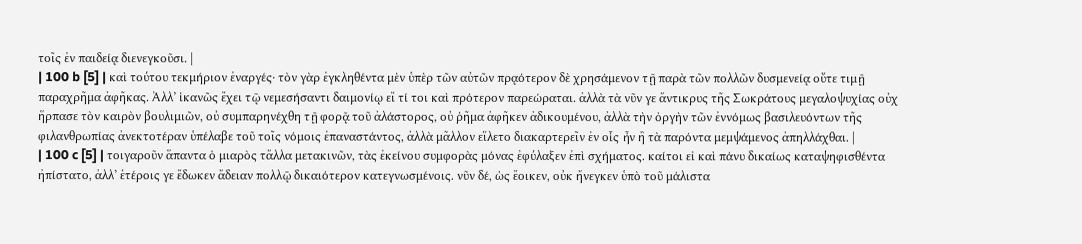τοῖς ἐν παιδείᾳ διενεγκοῦσι. |
| 100 b [5] | καὶ τούτου τεκμήριον ἐναργές· τὸν γὰρ ἐγκληθέντα μὲν ὑπὲρ τῶν αὐτῶν πρᾳότερον δὲ χρησάμενον τῇ παρὰ τῶν πολλῶν δυσμενείᾳ οὔτε τιμῇ παραχρῆμα ἀφῆκας. Ἀλλ’ ἱκανῶς ἔχει τῷ νεμεσήσαντι δαιμονίῳ εἴ τί τοι καὶ πρότερον παρεώραται. ἀλλὰ τὰ νῦν γε ἄντικρυς τῆς Σωκράτους μεγαλοψυχίας οὐχ ἥρπασε τὸν καιρὸν βουλιμιῶν, οὐ συμπαρηνέχθη τῇ φορᾷ τοῦ ἀλάστορος, οὐ ῥῆμα ἀφῆκεν ἀδικουμένου, ἀλλὰ τὴν ὀργὴν τῶν ἐννόμως βασιλευόντων τῆς φιλανθρωπίας ἀνεκτοτέραν ὑπέλαβε τοῦ τοῖς νόμοις ἐπαναστάντος, ἀλλὰ μᾶλλον εἵλετο διακαρτερεῖν ἐν οἷς ἦν ἢ τὰ παρόντα μεμψάμενος ἀπηλλάχθαι. |
| 100 c [5] | τοιγαροῦν ἅπαντα ὁ μιαρὸς τἄλλα μετακινῶν, τὰς ἐκείνου συμφορὰς μόνας ἐφύλαξεν ἐπὶ σχήματος. καίτοι εἰ καὶ πάνυ δικαίως καταψηφισθέντα ἠπίστατο, ἀλλ’ ἑτέροις γε ἔδωκεν ἄδειαν πολλῷ δικαιότερον κατεγνωσμένοις. νῦν δέ, ὡς ἔοικεν, οὐκ ἤνεγκεν ὑπὸ τοῦ μάλιστα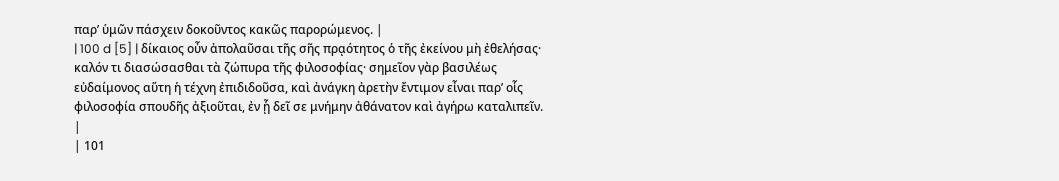παρ’ ὑμῶν πάσχειν δοκοῦντος κακῶς παρορώμενος. |
| 100 d [5] | δίκαιος οὖν ἀπολαῦσαι τῆς σῆς πρᾳότητος ὁ τῆς ἐκείνου μὴ ἐθελήσας· καλόν τι διασώσασθαι τὰ ζώπυρα τῆς φιλοσοφίας· σημεῖον γὰρ βασιλέως εὐδαίμονος αὕτη ἡ τέχνη ἐπιδιδοῦσα, καὶ ἀνάγκη ἀρετὴν ἔντιμον εἶναι παρ’ οἷς φιλοσοφία σπουδῆς ἀξιοῦται, ἐν ᾗ δεῖ σε μνήμην ἀθάνατον καὶ ἀγήρω καταλιπεῖν. |
| 101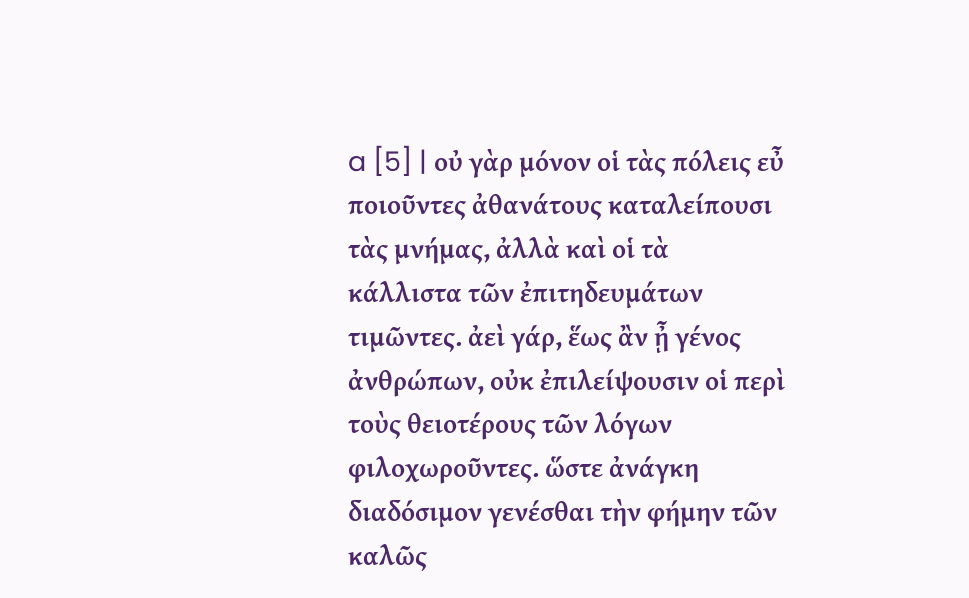a [5] | οὐ γὰρ μόνον οἱ τὰς πόλεις εὖ ποιοῦντες ἀθανάτους καταλείπουσι τὰς μνήμας, ἀλλὰ καὶ οἱ τὰ κάλλιστα τῶν ἐπιτηδευμάτων τιμῶντες. ἀεὶ γάρ, ἕως ἂν ᾖ γένος ἀνθρώπων, οὐκ ἐπιλείψουσιν οἱ περὶ τοὺς θειοτέρους τῶν λόγων φιλοχωροῦντες. ὥστε ἀνάγκη διαδόσιμον γενέσθαι τὴν φήμην τῶν καλῶς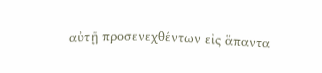αὐτῇ προσενεχθέντων εἰς ἅπαντα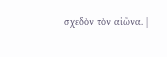σχεδὸν τὸν αἰῶνα. |